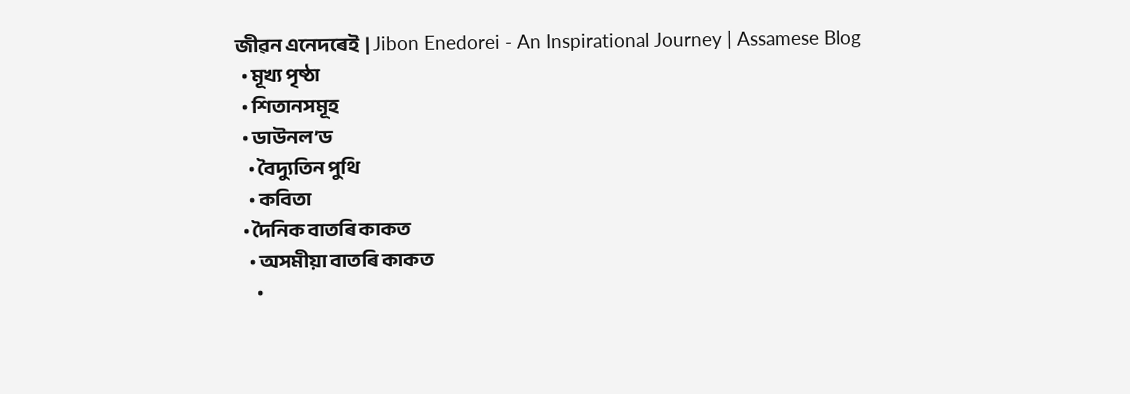জীৱন এনেদৰেই  | Jibon Enedorei - An Inspirational Journey | Assamese Blog
  • মূখ্য পৃষ্ঠা
  • শিতানসমূহ
  • ডাউনল’ড
    • বৈদ্যুতিন পুথি
    • কবিতা
  • দৈনিক বাতৰি কাকত
    • অসমীয়া বাতৰি কাকত
      •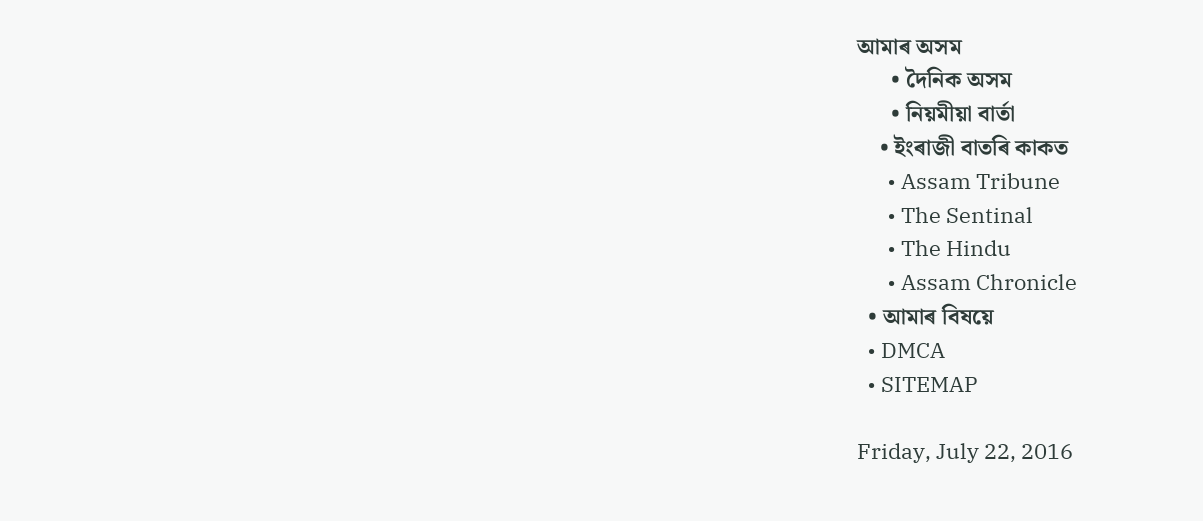আমাৰ অসম
      • দৈনিক অসম
      • নিয়মীয়া বাৰ্তা
    • ইংৰাজী বাতৰি কাকত
      • Assam Tribune
      • The Sentinal
      • The Hindu
      • Assam Chronicle
  • আমাৰ বিষয়ে
  • DMCA
  • SITEMAP

Friday, July 22, 2016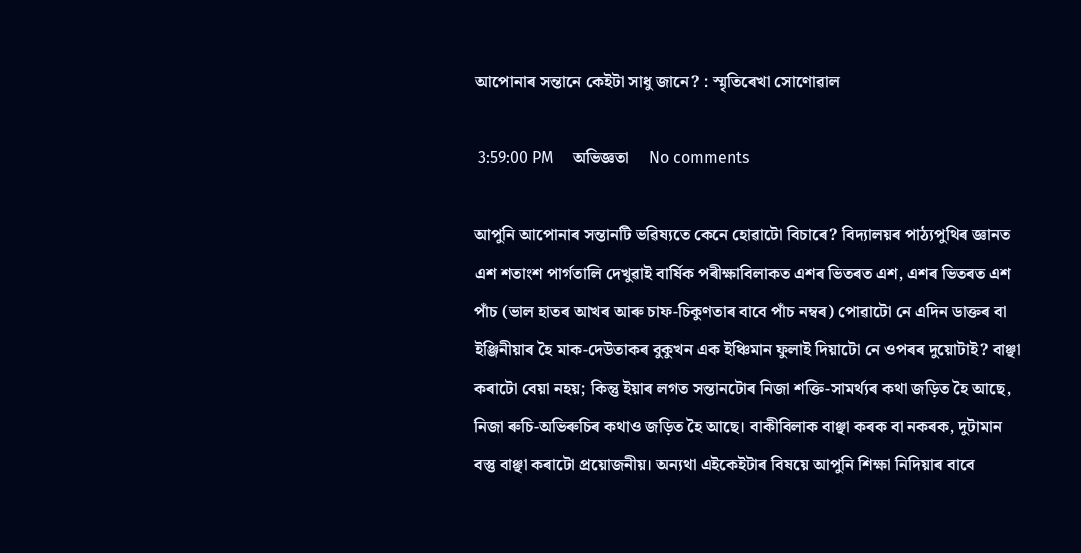আপোনাৰ সন্তানে কেইটা সাধু জানে? : স্মৃতিৰেখা সোণোৱাল

 3:59:00 PM     অভিজ্ঞতা     No comments

আপুনি আপোনাৰ সন্তানটি ভৱিষ্যতে কেনে হোৱাটো বিচাৰে? বিদ্যালয়ৰ পাঠ্যপুথিৰ জ্ঞানত এশ শতাংশ পার্গতালি দেখুৱাই বার্ষিক পৰীক্ষাবিলাকত এশৰ ভিতৰত এশ, এশৰ ভিতৰত এশ পাঁচ (ভাল হাতৰ আখৰ আৰু চাফ-চিকুণতাৰ বাবে পাঁচ নম্বৰ) পোৱাটো নে এদিন ডাক্তৰ বা ইঞ্জিনীয়াৰ হৈ মাক-দেউতাকৰ বুকুখন এক ইঞ্চিমান ফুলাই দিয়াটো নে ওপৰৰ দুয়োটাই? বাঞ্ছা কৰাটো বেয়া নহয়; কিন্তু ইয়াৰ লগত সন্তানটোৰ নিজা শক্তি-সামর্থ্যৰ কথা জড়িত হৈ আছে, নিজা ৰুচি-অভিৰুচিৰ কথাও জড়িত হৈ আছে। বাকীবিলাক বাঞ্ছা কৰক বা নকৰক, দুটামান বস্তু বাঞ্ছা কৰাটো প্ৰয়োজনীয়। অন্যথা এইকেইটাৰ বিষয়ে আপুনি শিক্ষা নিদিয়াৰ বাবে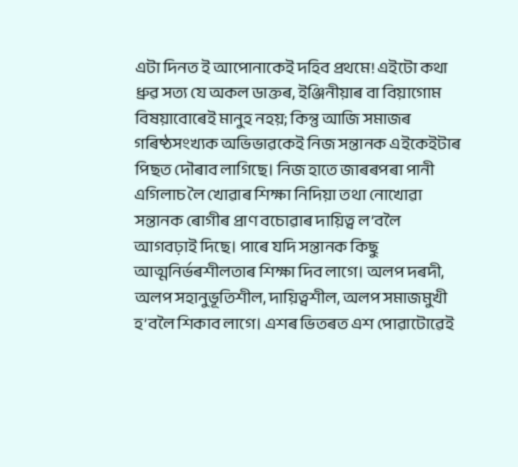এটা দিনত ই আপোনাকেই দহিব প্ৰথমে! এইটো কথা ধ্ৰুৱ সত্য যে অকল ডাক্তৰ, ইঞ্জিনীয়াৰ বা বিয়াগোম বিষয়াবোৰেই মানুহ নহয়; কিন্তু আজি সমাজৰ গৰিষ্ঠসংখ্যক অভিভাৱকেই নিজ সন্তানক এইকেইটাৰ পিছত দৌৰাব লাগিছে। নিজ হাতে জাৰৰপৰা পানী এগিলাচ লৈ খোৱাৰ শিক্ষা নিদিয়া তথা নোখোৱা সন্তানক ৰোগীৰ প্ৰাণ বচোৱাৰ দায়িত্ব ল’বলৈ আগবঢ়াই দিছে। পাৰে যদি সন্তানক কিছু আত্মনির্ভৰশীলতাৰ শিক্ষা দিব লাগে। অলপ দৰদী, অলপ সহানুভূতিশীল, দায়িত্বশীল, অলপ সমাজমুখী হ’বলৈ শিকাব লাগে। এশৰ ভিতৰত এশ পোৱাটোৱেই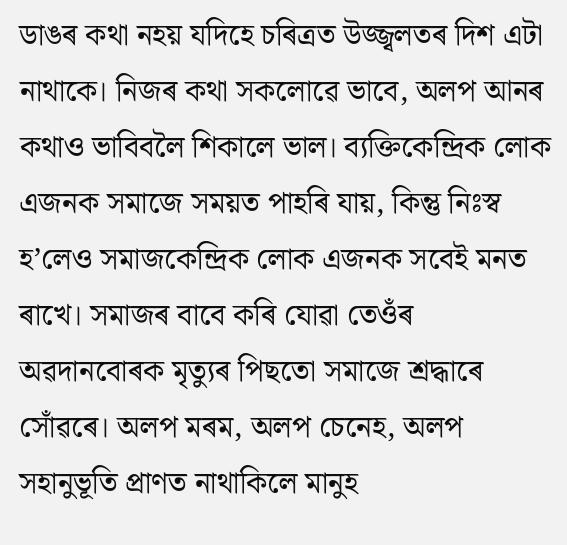ডাঙৰ কথা নহয় যদিহে চৰিত্ৰত উজ্জ্বলতৰ দিশ এটা নাথাকে। নিজৰ কথা সকলোৱে ভাবে, অলপ আনৰ কথাও ভাবিবলৈ শিকালে ভাল। ব্যক্তিকেন্দ্ৰিক লোক এজনক সমাজে সময়ত পাহৰি যায়, কিন্তু নিঃস্ব হ’লেও সমাজকেন্দ্ৰিক লোক এজনক সবেই মনত ৰাখে। সমাজৰ বাবে কৰি যোৱা তেওঁৰ অৱদানবোৰক মৃত্যুৰ পিছতো সমাজে শ্ৰদ্ধাৰে সোঁৱৰে। অলপ মৰম, অলপ চেনেহ, অলপ সহানুভূতি প্ৰাণত নাথাকিলে মানুহ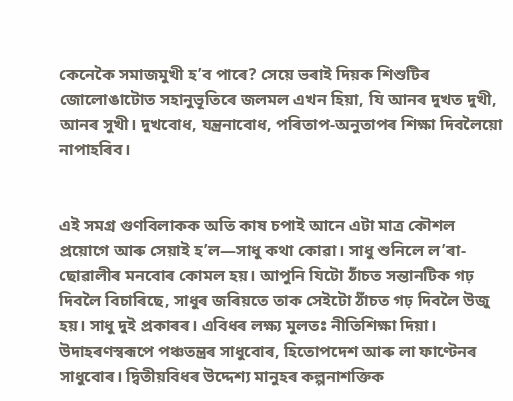কেনেকৈ সমাজমুখী হ’ব পাৰে? সেয়ে ভৰাই দিয়ক শিশুটিৰ জোলোঙাটোত সহানুভূতিৰে জলমল এখন হিয়া, যি আনৰ দুখত দুখী, আনৰ সুখী। দুখবোধ, যন্ত্ৰনাবোধ, পৰিতাপ-অনুতাপৰ শিক্ষা দিবলৈয়ো নাপাহৰিব।


এই সমগ্ৰ গুণবিলাকক অতি কাষ চপাই আনে এটা মাত্ৰ কৌশল প্ৰয়োগে আৰু সেয়াই হ’ল—সাধু কথা কোৱা। সাধু শুনিলে ল’ৰা-ছোৱালীৰ মনবোৰ কোমল হয়। আপুনি যিটো ঠাঁচত সন্তানটিক গঢ় দিবলৈ বিচাৰিছে, সাধুৰ জৰিয়তে তাক সেইটো ঠাঁচত গঢ় দিবলৈ উজু হয়। সাধু দুই প্ৰকাৰৰ। এবিধৰ লক্ষ্য মুলতঃ নীতিশিক্ষা দিয়া। উদাহৰণস্বৰূপে পঞ্চতন্ত্ৰৰ সাধুবোৰ, হিতোপদেশ আৰু লা ফাণ্টেনৰ সাধুবোৰ। দ্বিতীয়বিধৰ উদ্দেশ্য মানুহৰ কল্পনাশক্তিক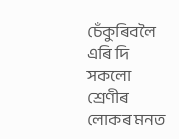চেঁকুৰিবলৈ এৰি দি সকলো শ্ৰেণীৰ লোকৰ মনত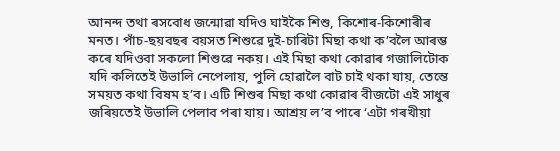আনন্দ তথা ৰসবোধ জন্মোৱা যদিও ঘাইকৈ শিশু, কিশোৰ-কিশোৰীৰ মনত। পাঁচ-ছয়বছৰ বয়সত শিশুৱে দুই-চাৰিটা মিছা কথা ক’বলৈ আৰম্ভ কৰে যদিওবা সকলো শিশুৱে নকয়। এই মিছা কথা কোৱাৰ গজালিটোক যদি কলিতেই উভালি নেপেলায়, পুলি হোৱালৈ বাট চাই থকা যায়, তেন্তে সময়ত কথা বিষম হ’ব। এটি শিশুৰ মিছা কথা কোৱাৰ বীজটো এই সাধুৰ জৰিয়তেই উভালি পেলাব পৰা যায়। আশ্ৰয় ল’ব পাৰে ‘এটা গৰখীয়া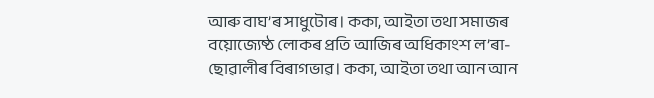আৰু বাঘ’ৰ সাধুটোৰ। ককা, আইতা তথা সমাজৰ বয়োজ্যেষ্ঠ লোকৰ প্ৰতি আজিৰ অধিকাংশ ল’ৰা-ছোৱালীৰ বিৰাগভাৱ। ককা, আইতা তথা আন আন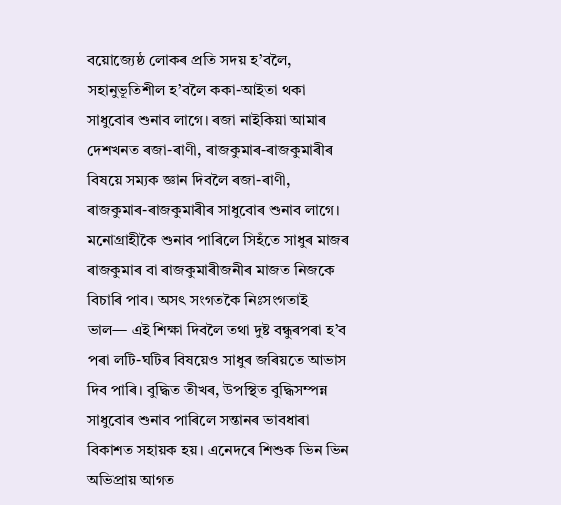বয়োজ্যেষ্ঠ লোকৰ প্ৰতি সদয় হ’বলৈ, সহানুভূতিশীল হ’বলৈ ককা-আইতা থকা সাধুবোৰ শুনাব লাগে। ৰজা নাইকিয়া আমাৰ দেশখনত ৰজা-ৰাণী, ৰাজকুমাৰ-ৰাজকুমাৰীৰ বিষয়ে সম্যক জ্ঞান দিবলৈ ৰজা-ৰাণী, ৰাজকুমাৰ-ৰাজকুমাৰীৰ সাধুবোৰ শুনাব লাগে। মনোগ্ৰাহীকৈ শুনাব পাৰিলে সিহঁতে সাধুৰ মাজৰ ৰাজকুমাৰ বা ৰাজকুমাৰীজনীৰ মাজত নিজকে বিচাৰি পাব। অসৎ সংগতকৈ নিঃসংগতাই ভাল— এই শিক্ষা দিবলৈ তথা দুষ্ট বন্ধুৰপৰা হ’ব পৰা লটি-ঘটিৰ বিষয়েও সাধুৰ জৰিয়তে আভাস দিব পাৰি। বুদ্ধিত তীখৰ, উপস্থিত বুদ্ধিসম্পন্ন সাধুবোৰ শুনাব পাৰিলে সন্তানৰ ভাবধাৰা বিকাশত সহায়ক হয়। এনেদৰে শিশুক ভিন ভিন অভিপ্ৰায় আগত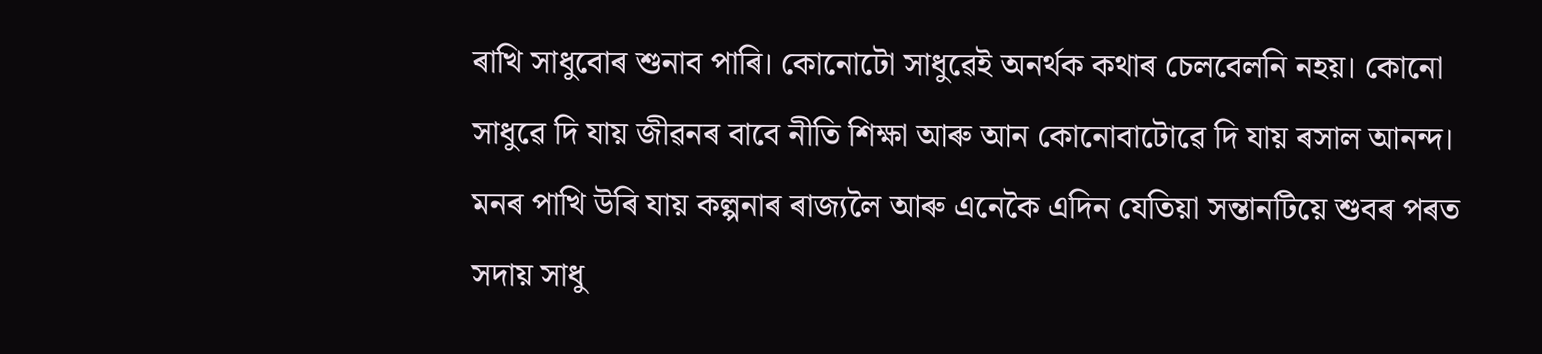ৰাখি সাধুবোৰ শুনাব পাৰি। কোনোটো সাধুৱেই অনর্থক কথাৰ চেলবেলনি নহয়। কোনো সাধুৱে দি যায় জীৱনৰ বাবে নীতি শিক্ষা আৰু আন কোনোবাটোৱে দি যায় ৰসাল আনন্দ। মনৰ পাখি উৰি যায় কল্পনাৰ ৰাজ্যলৈ আৰু এনেকৈ এদিন যেতিয়া সন্তানটিয়ে শুবৰ পৰত সদায় সাধু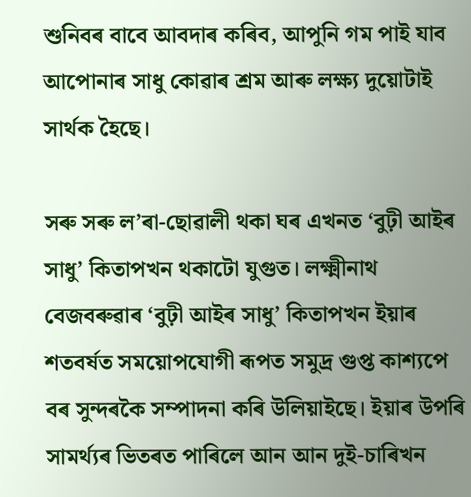শুনিবৰ বাবে আবদাৰ কৰিব, আপুনি গম পাই যাব আপোনাৰ সাধু কোৱাৰ শ্ৰম আৰু লক্ষ্য দুয়োটাই সার্থক হৈছে।

সৰু সৰু ল’ৰা-ছোৱালী থকা ঘৰ এখনত ‘বুঢ়ী আইৰ সাধু’ কিতাপখন থকাটো যুগুত। লক্ষ্মীনাথ বেজবৰুৱাৰ ‘বুঢ়ী আইৰ সাধু’ কিতাপখন ইয়াৰ শতবর্ষত সময়োপযোগী ৰূপত সমুদ্ৰ গুপ্ত কাশ্যপে বৰ সুন্দৰকৈ সম্পাদনা কৰি উলিয়াইছে। ইয়াৰ উপৰি সামর্থ্যৰ ভিতৰত পাৰিলে আন আন দুই-চাৰিখন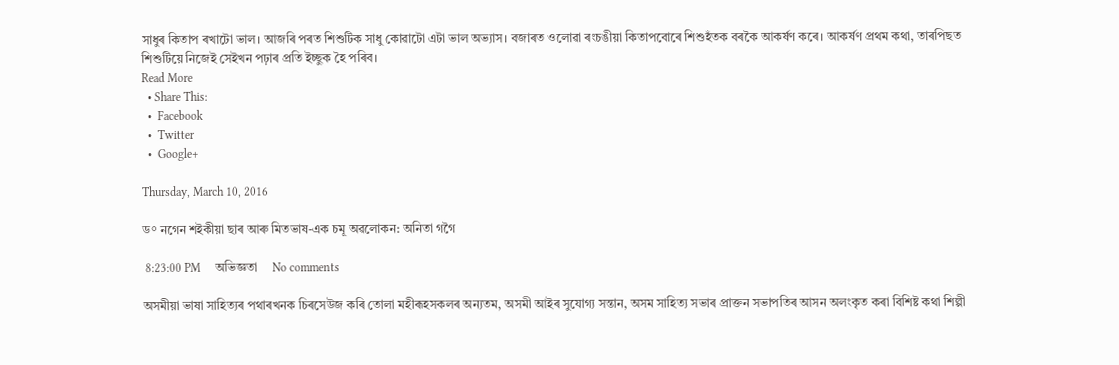সাধুৰ কিতাপ ৰখাটো ভাল। আজৰি পৰত শিশুটিক সাধু কোৱাটো এটা ভাল অভ্যাস। বজাৰত ওলোৱা ৰংচঙীয়া কিতাপবোৰে শিশুহঁতক বৰকৈ আকর্ষণ কৰে। আকর্ষণ প্ৰথম কথা, তাৰপিছত শিশুটিয়ে নিজেই সেইখন পঢ়াৰ প্ৰতি ইচ্ছুক হৈ পৰিব।
Read More
  • Share This:
  •  Facebook
  •  Twitter
  •  Google+

Thursday, March 10, 2016

ড° নগেন শইকীয়া ছাৰ আৰু মিতভাষ-এক চমূ অৱলোকন: অনিতা গগৈ

 8:23:00 PM     অভিজ্ঞতা     No comments

অসমীয়া ভাষা সাহিত্যৰ পথাৰখনক চিৰসেউজ কৰি তোলা মহীৰূহসকলৰ অন্যতম, অসমী আইৰ সুযোগ্য সন্তান, অসম সাহিত্য সভাৰ প্ৰাক্তন সভাপতিৰ আসন অলংকৃত কৰা বিশিষ্ট কথা শিল্পী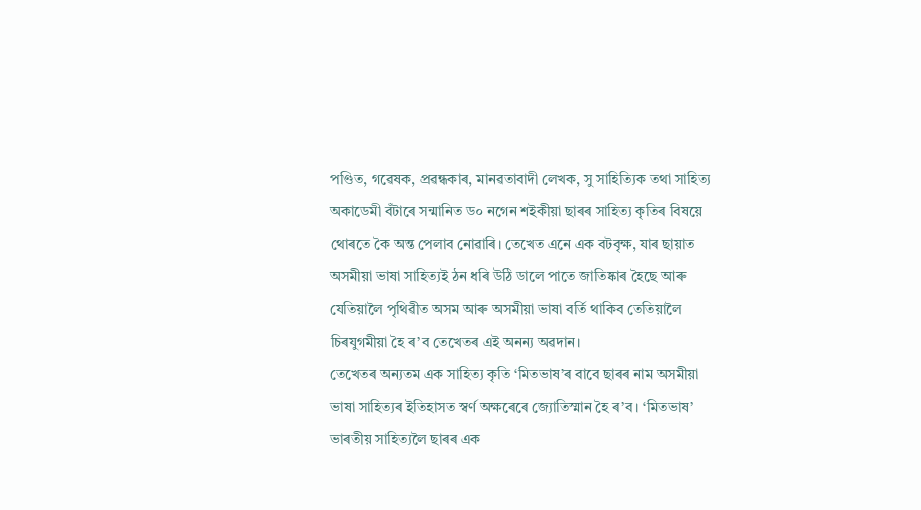পণ্ডিত, গৱেষক, প্ৰৱন্ধকাৰ, মানৱতাবাদী লেখক, সু সাহিত্যিক তথা সাহিত্য অকাডেমী বঁটাৰে সন্মানিত ড০ নগেন শইকীয়া ছাৰৰ সাহিত্য কৃতিৰ বিষয়ে থোৰতে কৈ অন্ত পেলাব নোৱাৰি। তেখেত এনে এক বটবৃক্ষ, যাৰ ছায়াত অসমীয়া ভাষা সাহিত্যই ঠন ধৰি উঠি ডালে পাতে জাতিষ্কাৰ হৈছে আৰু যেতিয়ালৈ পৃথিৱীত অসম আৰু অসমীয়া ভাষা বৰ্তি থাকিব তেতিয়ালৈ চিৰযুগমীয়া হৈ ৰ’ব তেখেতৰ এই অনন্য অৱদান।
তেখেতৰ অন্যতম এক সাহিত্য কৃতি ‘মিতভাষ’ৰ বাবে ছাৰৰ নাম অসমীয়া ভাষা সাহিত্যৰ ইতিহাসত স্বৰ্ণ অক্ষৰেৰে জ্যোতিস্মান হৈ ৰ’ব। ‘মিতভাষ’ ভাৰতীয় সাহিত্যলৈ ছাৰৰ এক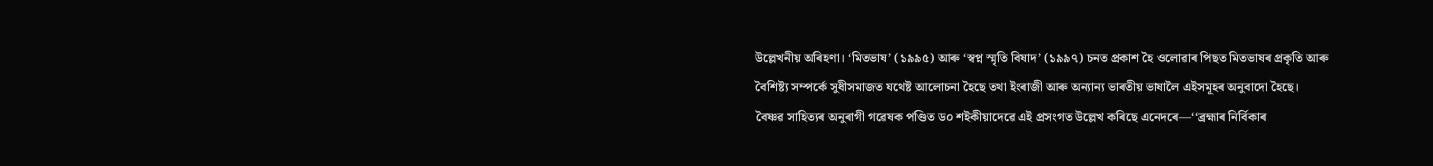উল্লেখনীয় অৰিহণা। ‘মিতভাষ’ (১৯৯৫) আৰু ‘স্বপ্ন স্মৃতি বিষাদ’ (১৯৯৭) চনত প্ৰকাশ হৈ ওলোৱাৰ পিছত মিতভাষৰ প্ৰকৃতি আৰু বৈশিষ্ট্য সম্পৰ্কে সুধীসমাজত যথেষ্ট আলোচনা হৈছে তথা ইংৰাজী আৰু অন্যান্য ভাৰতীয় ভাষালৈ এইসমূহৰ অনুবাদো হৈছে।
বৈষ্ণৱ সাহিত্যৰ অনুৰাগী গৱেষক পণ্ডিত ড০ শইকীয়াদেৱে এই প্ৰসংগত উল্লেখ কৰিছে এনেদৰে—‘‘ব্ৰহ্মাৰ নিৰ্বিকাৰ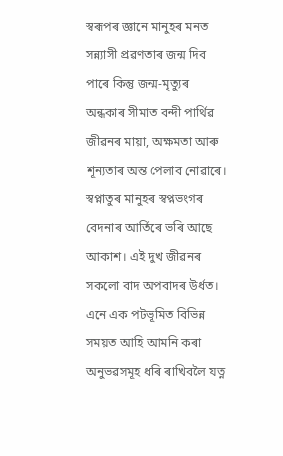স্বৰূপৰ জ্ঞানে মানুহৰ মনত সন্ন্যাসী প্ৰৱণতাৰ জন্ম দিব পাৰে কিন্তু জন্ম-মৃত্যুৰ অন্ধকাৰ সীমাত বন্দী পাৰ্থিৱ জীৱনৰ মায়া, অক্ষমতা আৰু শূন্যতাৰ অন্ত পেলাব নোৱাৰে। স্বপ্নাতুৰ মানুহৰ স্বপ্নভংগৰ বেদনাৰ আৰ্তিৰে ভৰি আছে আকাশ। এই দুখ জীৱনৰ সকলো বাদ অপবাদৰ উৰ্ধত। এনে এক পটভূমিত বিভিন্ন সময়ত আহি আমনি কৰা অনুভৱসমূহ ধৰি ৰাখিবলৈ যত্ন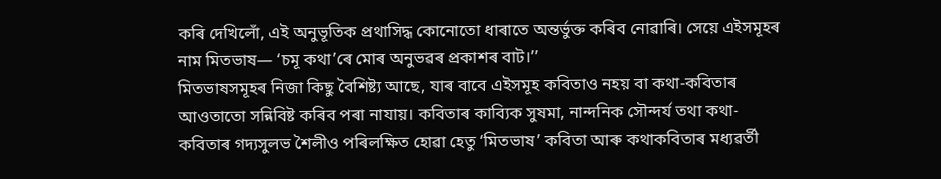কৰি দেখিলোঁ, এই অনুভূতিক প্ৰথাসিদ্ধ কোনোতো ধাৰাতে অন্তৰ্ভুক্ত কৰিব নোৱাৰি। সেয়ে এইসমূহৰ নাম মিতভাষ— ‘চমূ কথা’ৰে মোৰ অনুভৱৰ প্ৰকাশৰ বাট।’’
মিতভাষসমূহৰ নিজা কিছু বৈশিষ্ট্য আছে, যাৰ বাবে এইসমূহ কবিতাও নহয় বা কথা-কবিতাৰ আওতাতো সন্নিবিষ্ট কৰিব পৰা নাযায়। কবিতাৰ কাব্যিক সুষমা, নান্দনিক সৌন্দৰ্য তথা কথা-কবিতাৰ গদ্যসুলভ শৈলীও পৰিলক্ষিত হোৱা হেতু ‘মিতভাষ’ কবিতা আৰু কথাকবিতাৰ মধ্যৱৰ্তী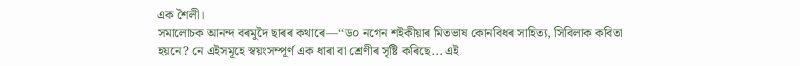এক শৈলী।
সমালোচক আনন্দ বৰমুদৈ ছাৰৰ কথাৰে—‘‘ড০ নগেন শইকীয়াৰ মিতভাষ কোনবিধৰ সাহিত্য, সিবিলাক কবিতা হয়নে? নে এইসমূহে স্বয়ংসম্পূৰ্ণ এক ধাৰা বা শ্ৰেণীৰ সৃষ্টি কৰিছে... এই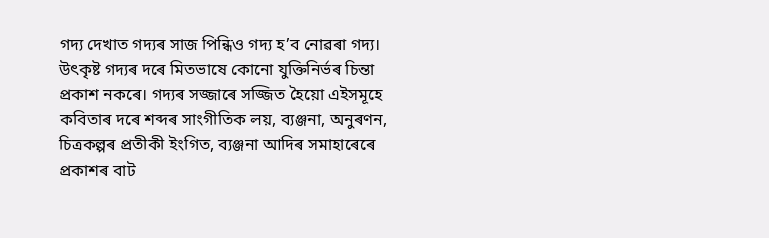গদ্য দেখাত গদ্যৰ সাজ পিন্ধিও গদ্য হ’ব নোৱৰা গদ্য। উৎকৃষ্ট গদ্যৰ দৰে মিতভাষে কোনো যুক্তিনিৰ্ভৰ চিন্তা প্ৰকাশ নকৰে। গদ্যৰ সজ্জাৰে সজ্জিত হৈয়ো এইসমূহে কবিতাৰ দৰে শব্দৰ সাংগীতিক লয়, ব্যঞ্জনা, অনুৰণন, চিত্ৰকল্পৰ প্ৰতীকী ইংগিত, ব্যঞ্জনা আদিৰ সমাহাৰেৰে প্ৰকাশৰ বাট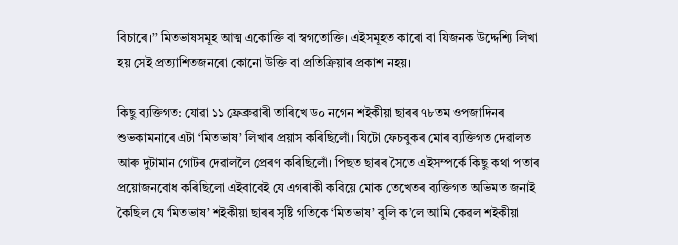বিচাৰে।’’ মিতভাষসমূহ আত্ম একোক্তি বা স্বগতোক্তি। এইসমূহত কাৰো বা যিজনক উদ্দেশ্যি লিখা হয় সেই প্ৰত্যাশিতজনৰো কোনো উক্তি বা প্ৰতিক্ৰিয়াৰ প্ৰকাশ নহয়।

কিছু ব্যক্তিগত: যোৱা ১১ ফ্ৰেব্ৰুৱাৰী তাৰিখে ড০ নগেন শইকীয়া ছাৰৰ ৭৮তম ওপজাদিনৰ শুভকামনাৰে এটা ‘মিতভাষ’ লিখাৰ প্ৰয়াস কৰিছিলোঁ। যিটো ফেচবুকৰ মোৰ ব্যক্তিগত দেৱালত আৰু দুটামান গোটৰ দেৱাললৈ প্ৰেৰণ কৰিছিলোঁ। পিছত ছাৰৰ সৈতে এইসম্পৰ্কে কিছু কথা পতাৰ প্ৰয়োজনবোধ কৰিছিলো এইবাবেই যে এগৰাকী কবিয়ে মোক তেখেতৰ ব্যক্তিগত অভিমত জনাই কৈছিল যে ‘মিতভাষ’ শইকীয়া ছাৰৰ সৃষ্টি গতিকে ‘মিতভাষ’ বুলি ক’লে আমি কেৱল শইকীয়া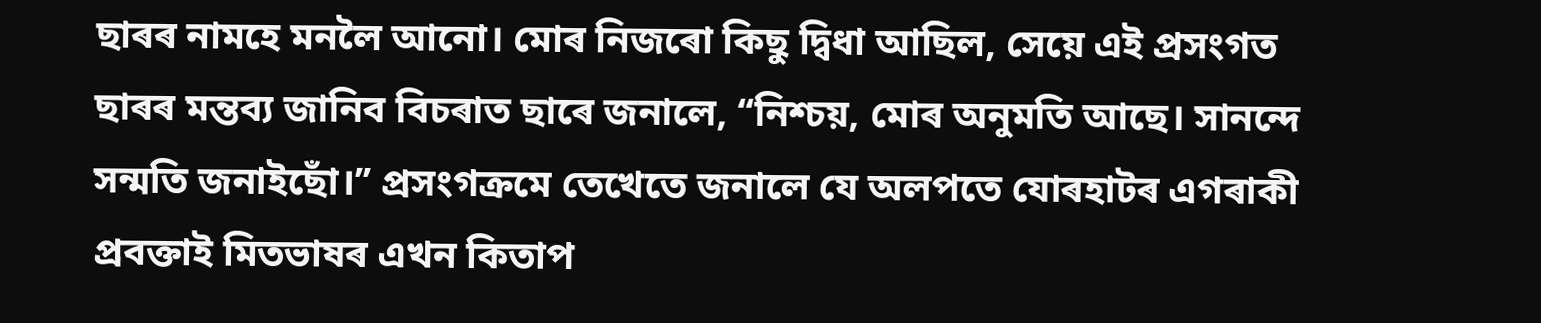ছাৰৰ নামহে মনলৈ আনো। মোৰ নিজৰো কিছু দ্বিধা আছিল, সেয়ে এই প্ৰসংগত ছাৰৰ মন্তব্য জানিব বিচৰাত ছাৰে জনালে, ‘‘নিশ্চয়, মোৰ অনুমতি আছে। সানন্দে সন্মতি জনাইছোঁ।’’ প্ৰসংগক্ৰমে তেখেতে জনালে যে অলপতে যোৰহাটৰ এগৰাকী প্ৰবক্তাই মিতভাষৰ এখন কিতাপ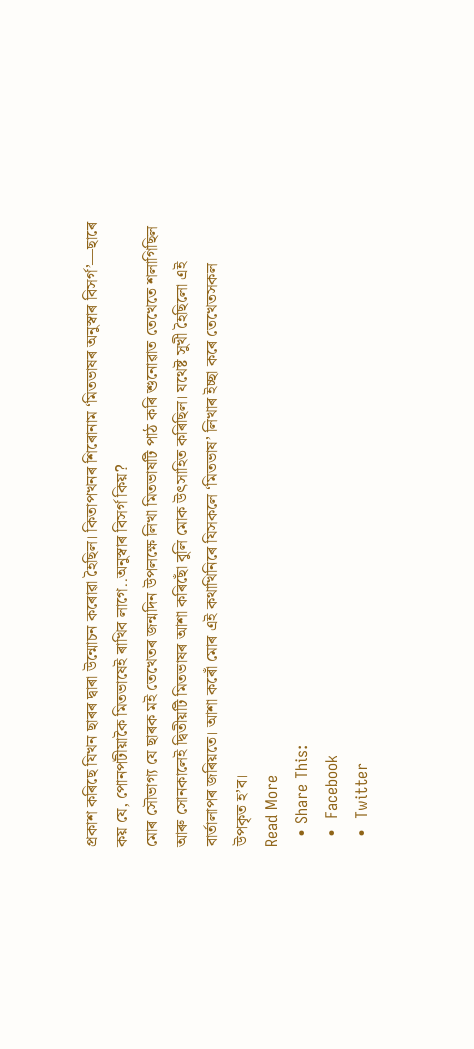প্ৰকাশ কৰিছে যিখন ছাৰৰ দ্বাৰা উন্মোচন কৰোৱা হৈছিল। কিতাপখনৰ শিৰোনাম ‘মিতভাষৰ অনুস্বাৰ বিসৰ্গ’—ছাৰে কয় যে, পোনপটীয়াকৈ মিতভাষেই ৰাখিব লাগে..অনুস্বাৰ বিসৰ্গ কিয়?
মোৰ সৌভাগ্য যে ছাৰক মই তেখেতৰ জন্মদিন উপলক্ষে লিখা মিতভাষটি পাঠ কৰি শুনোৱাত তেখেতে শলাগিছিল আৰু সোনকালেই দ্বিতীয়টি মিতভাষৰ আশা কৰিছোঁ বুলি মোক উৎসাহিত কৰিছিল। যথেষ্ট সুখী হৈছিলো এই বাৰ্তালাপৰ জৰিয়তে। আশা কৰোঁ মোৰ এই কথাখিনিৰে যিসকলে ‘মিতভাষ’ লিখাৰ ইচ্ছা কৰে তেখেতসকল উপকৃত হ’ব।
Read More
  • Share This:
  •  Facebook
  •  Twitter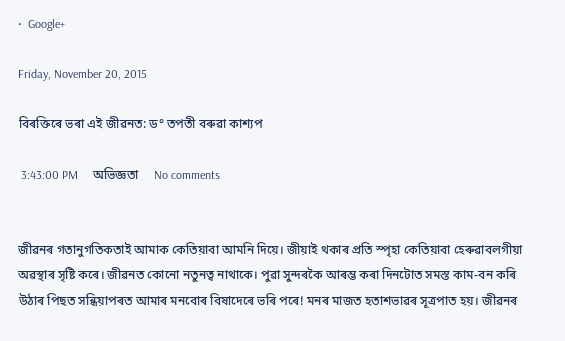•  Google+

Friday, November 20, 2015

বিৰক্তিৰে ভৰা এই জীৱনত: ড° তপতী বৰুৱা কাশ্যপ

 3:43:00 PM     অভিজ্ঞতা     No comments


জীৱনৰ গতানুগতিকতাই আমাক কেতিয়াবা আমনি দিয়ে। জীয়াই থকাৰ প্ৰতি স্পৃহা কেতিয়াবা হেৰুৱাবলগীয়া অৱস্থাৰ সৃষ্টি কৰে। জীৱনত কোনো নতুনত্ব নাথাকে। পুৱা সুন্দৰকৈ আৰম্ভ কৰা দিনটোত সমস্ত কাম-বন কৰি উঠাৰ পিছত সন্ধিয়াপৰত আমাৰ মনবোৰ বিষাদেৰে ভৰি পৰে! মনৰ মাজত হতাশভাৱৰ সূত্ৰপাত হয়। জীৱনৰ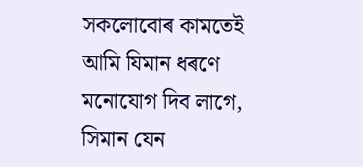সকলোবোৰ কামতেই আমি যিমান ধৰণে মনোযোগ দিব লাগে, সিমান যেন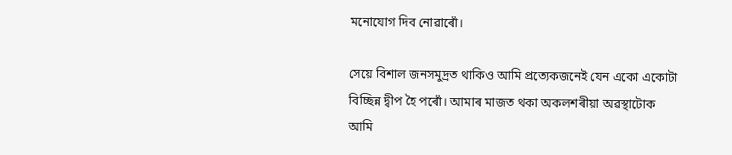মনোযোগ দিব নোৱাৰোঁ।

সেয়ে বিশাল জনসমুদ্ৰত থাকিও আমি প্ৰত্যেকজনেই যেন একো একোটা বিচ্ছিন্ন দ্বীপ হৈ পৰোঁ। আমাৰ মাজত থকা অকলশৰীয়া অৱস্থাটোক আমি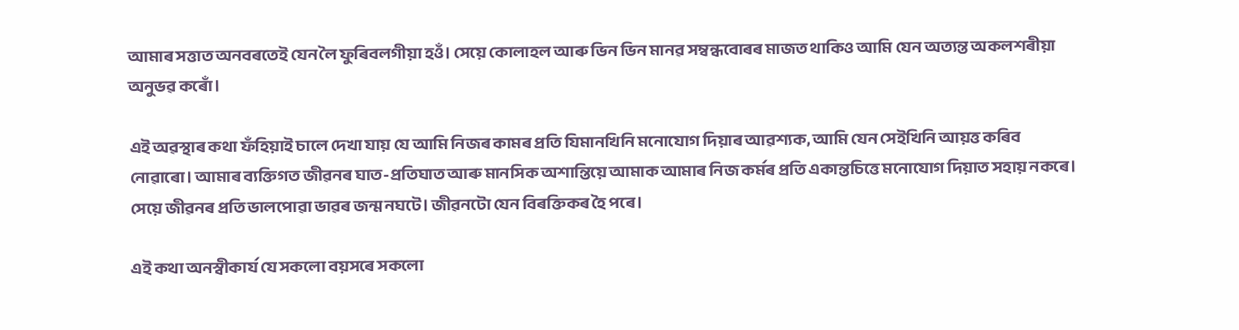আমাৰ সত্তাত অনবৰতেই যেন লৈ ফুৰিবলগীয়া হওঁ। সেয়ে কোলাহল আৰু ভিন ভিন মানৱ সম্বন্ধবোৰৰ মাজত থাকিও আমি যেন অত্যন্ত অকলশৰীয়া অনুভৱ কৰোঁ।

এই অৱস্থাৰ কথা ফঁহিয়াই চালে দেখা যায় যে আমি নিজৰ কামৰ প্ৰতি যিমানখিনি মনোযোগ দিয়াৰ আৱশ্যক, আমি যেন সেইখিনি আয়ত্ত কৰিব নোৱাৰো। আমাৰ ব্যক্তিগত জীৱনৰ ঘাত-প্ৰতিঘাত আৰু মানসিক অশান্তিয়ে আমাক আমাৰ নিজ কৰ্মৰ প্ৰতি একান্তচিত্তে মনোযোগ দিয়াত সহায় নকৰে। সেয়ে জীৱনৰ প্ৰতি ভালপোৱা ভাৱৰ জন্ম নঘটে। জীৱনটো যেন বিৰক্তিকৰ হৈ পৰে।

এই কথা অনস্বীকাৰ্য যে সকলো বয়সৰে সকলো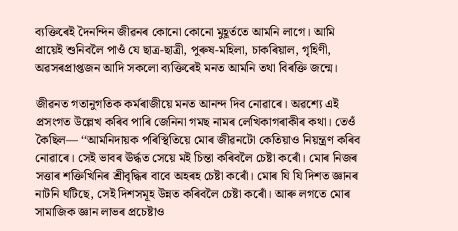ব্যক্তিৰেই দৈনন্দিন জীৱনৰ কোনো কোনো মুহূৰ্ততে আমনি লাগে। আমি প্ৰায়েই শুনিবলৈ পাওঁ যে ছাত্ৰ-ছাত্ৰী, পুৰুষ-মহিলা, চাকৰিয়াল, গৃহিণী, অৱসৰপ্ৰাপ্তজন আদি সকলো ব্যক্তিৰেই মনত আমনি তথা বিৰক্তি জন্মে।

জীৱনত গতানুগতিক কৰ্মৰাজীয়ে মনত আনন্দ দিব নোৱাৰে। অৱশ্যে এই প্ৰসংগত উল্লেখ কৰিব পাৰি জেনিনা গমছ নামৰ লেখিকাগৰাকীৰ কথা। তেওঁ কৈছিল— ‘‘আমনিদায়ক পৰিস্থিতিয়ে মোৰ জীৱনটো কেতিয়াও নিয়ন্ত্ৰণ কৰিব নোৱাৰে। সেই ভাবৰ ঊৰ্দ্ধত সেয়ে মই চিন্তা কৰিবলৈ চেষ্টা কৰোঁ। মোৰ নিজৰ সত্তাৰ শক্তিখিনিৰ শ্ৰীবৃদ্ধিৰ বাবে অহৰহ চেষ্টা কৰোঁ। মোৰ যি যি দিশত জ্ঞানৰ নাটনি ঘটিছে, সেই দিশসমূহ উন্নত কৰিবলৈ চেষ্টা কৰোঁ। আৰু লগতে মোৰ সামাজিক জ্ঞান লাভৰ প্ৰচেষ্টাও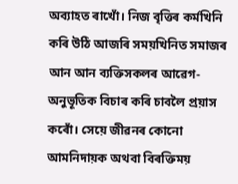অব্যাহত ৰাখোঁ। নিজ বৃত্তিৰ কৰ্মখিনি কৰি উঠি আজৰি সময়খিনিত সমাজৰ আন আন ব্যক্তিসকলৰ আৱেগ-অনুভূতিক বিচাৰ কৰি চাবলৈ প্ৰয়াস কৰোঁ। সেয়ে জীৱনৰ কোনো আমনিদায়ক অথবা বিৰক্তিময়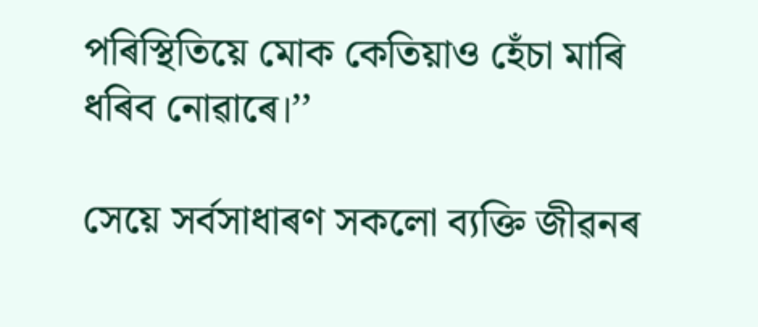পৰিস্থিতিয়ে মোক কেতিয়াও হেঁচা মাৰি ধৰিব নোৱাৰে।’’

সেয়ে সৰ্বসাধাৰণ সকলো ব্যক্তি জীৱনৰ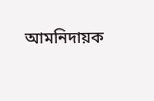আমনিদায়ক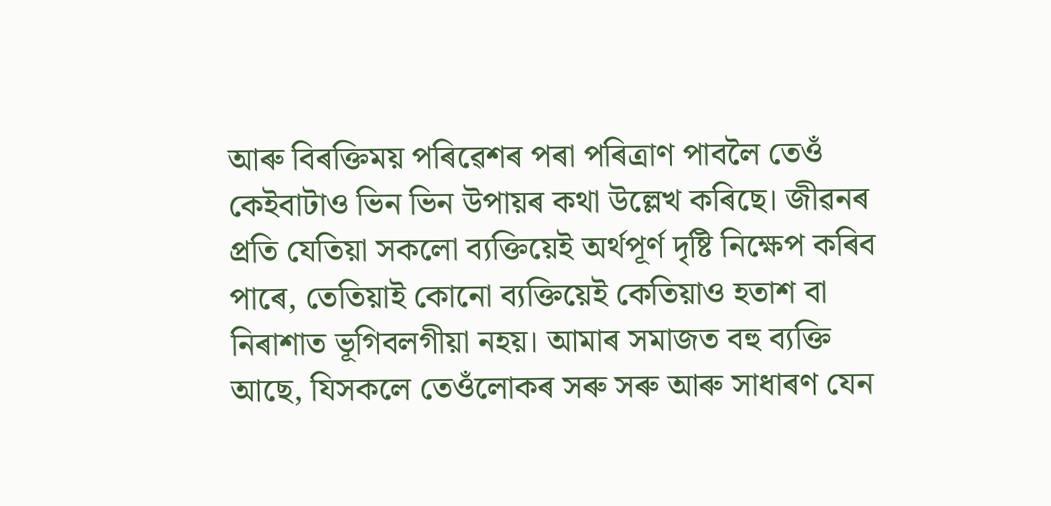আৰু বিৰক্তিময় পৰিৱেশৰ পৰা পৰিত্ৰাণ পাবলৈ তেওঁ কেইবাটাও ভিন ভিন উপায়ৰ কথা উল্লেখ কৰিছে। জীৱনৰ প্ৰতি যেতিয়া সকলো ব্যক্তিয়েই অৰ্থপূৰ্ণ দৃষ্টি নিক্ষেপ কৰিব পাৰে, তেতিয়াই কোনো ব্যক্তিয়েই কেতিয়াও হতাশ বা নিৰাশাত ভূগিবলগীয়া নহয়। আমাৰ সমাজত বহু ব্যক্তি আছে, যিসকলে তেওঁলোকৰ সৰু সৰু আৰু সাধাৰণ যেন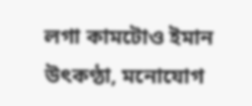লগা কামটোও ইমান উৎকণ্ঠা, মনোযোগ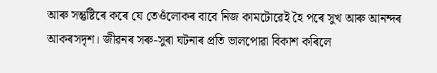আৰু সন্তুষ্টিৰে কৰে যে তেওঁলোকৰ বাবে নিজ কামটোৱেই হৈ পৰে সুখ আৰু আনন্দৰ আকৰসদৃশ। জীৱনৰ সৰু-সুৰা ঘটনাৰ প্ৰতি ভালপোৱা বিকাশ কৰিলে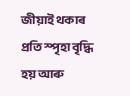জীয়াই থকাৰ প্ৰতি স্পৃহা বৃদ্ধি হয় আৰু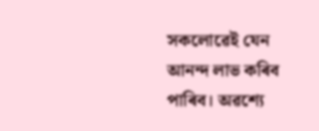সকলোৱেই যেন আনন্দ লাভ কৰিব পাৰিব। অৱশ্যে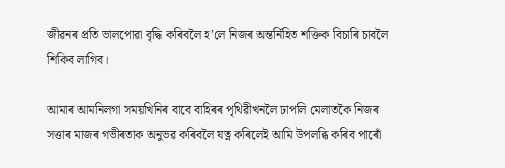জীৱনৰ প্ৰতি ভালপোৱা বৃদ্ধি কৰিবলৈ হ’লে নিজৰ অন্তৰ্নিহিত শক্তিক বিচাৰি চাবলৈ শিকিব লাগিব।

আমাৰ আমনিলগা সময়খিনিৰ বাবে বাহিৰৰ পৃথিৱীখনলৈ ঢাপলি মেলাতকৈ নিজৰ সত্তাৰ মাজৰ গভীৰতাক অনুভৱ কৰিবলৈ যত্ন কৰিলেই আমি উপলব্ধি কৰিব পাৰোঁ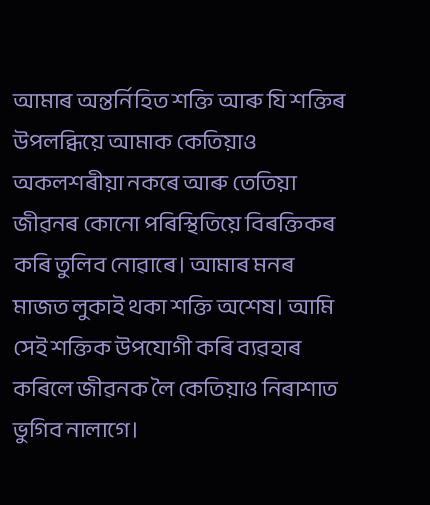আমাৰ অন্তৰ্নিহিত শক্তি আৰু যি শক্তিৰ উপলব্ধিয়ে আমাক কেতিয়াও অকলশৰীয়া নকৰে আৰু তেতিয়া জীৱনৰ কোনো পৰিস্থিতিয়ে বিৰক্তিকৰ কৰি তুলিব নোৱাৰে। আমাৰ মনৰ মাজত লুকাই থকা শক্তি অশেষ। আমি সেই শক্তিক উপযোগী কৰি ব্যৱহাৰ কৰিলে জীৱনক লৈ কেতিয়াও নিৰাশাত ভুগিব নালাগে।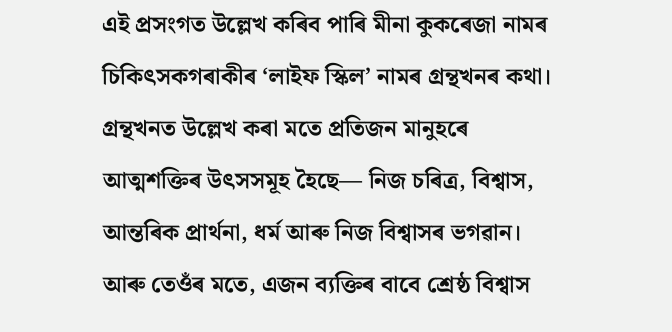এই প্ৰসংগত উল্লেখ কৰিব পাৰি মীনা কুকৰেজা নামৰ চিকিৎসকগৰাকীৰ ‘লাইফ স্কিল’ নামৰ গ্ৰন্থখনৰ কথা। গ্ৰন্থখনত উল্লেখ কৰা মতে প্ৰতিজন মানুহৰে আত্মশক্তিৰ উৎসসমূহ হৈছে— নিজ চৰিত্ৰ, বিশ্বাস, আন্তৰিক প্ৰাৰ্থনা, ধৰ্ম আৰু নিজ বিশ্বাসৰ ভগৱান। আৰু তেওঁৰ মতে, এজন ব্যক্তিৰ বাবে শ্ৰেষ্ঠ বিশ্বাস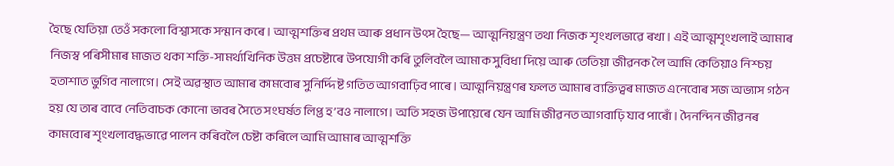হৈছে যেতিয়া তেওঁ সকলো বিশ্বাসকে সন্মান কৰে। আত্মশক্তিৰ প্ৰথম আৰু প্ৰধান উৎস হৈছে— আত্মনিয়ন্ত্ৰণ তথা নিজক শৃংখলভাৱে ৰখা। এই আত্মশৃংখলাই আমাৰ নিজস্ব পৰিসীমাৰ মাজত থকা শক্তি-সামৰ্থ্যখিনিক উত্তম প্ৰচেষ্টাৰে উপযোগী কৰি তুলিবলৈ আমাক সুবিধা দিয়ে আৰু তেতিয়া জীৱনক লৈ আমি কেতিয়াও নিশ্চয় হতাশাত ভুগিব নালাগে। সেই অৱস্থাত আমাৰ কামবোৰ সুনিৰ্দ্দিষ্ট গতিত আগবাঢ়িব পাৰে। আত্মনিয়ন্ত্ৰণৰ ফলত আমাৰ ব্যক্তিত্বৰ মাজত এনেবোৰ সজ অভ্যাস গঠন হয় যে তাৰ বাবে নেতিবাচক কোনো ভাবৰ সৈতে সংঘৰ্ষত লিপ্ত হ’বও নালাগে। অতি সহজ উপায়েৰে যেন আমি জীৱনত আগবাঢ়ি যাব পাৰোঁ। দৈনন্দিন জীৱনৰ কামবোৰ শৃংখলাবদ্ধভাৱে পালন কৰিবলৈ চেষ্টা কৰিলে আমি আমাৰ আত্মশক্তি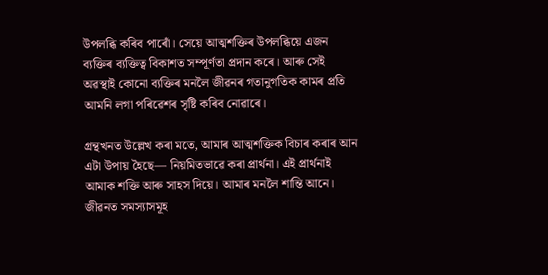উপলব্ধি কৰিব পাৰোঁ। সেয়ে আত্মশক্তিৰ উপলব্ধিয়ে এজন ব্যক্তিৰ ব্যক্তিত্ব বিকাশত সম্পূৰ্ণতা প্ৰদান কৰে। আৰু সেই অৱস্থাই কোনো ব্যক্তিৰ মনলৈ জীৱনৰ গতানুগতিক কামৰ প্ৰতি আমনি লগা পৰিৱেশৰ সৃষ্টি কৰিব নোৱাৰে।

গ্ৰন্থখনত উল্লেখ কৰা মতে, আমাৰ আত্মশক্তিক বিচাৰ কৰাৰ আন এটা উপায় হৈছে— নিয়মিতভাৱে কৰা প্ৰাৰ্থনা। এই প্ৰাৰ্থনাই আমাক শক্তি আৰু সাহস দিয়ে। আমাৰ মনলৈ শান্তি আনে। জীৱনত সমস্যাসমূহ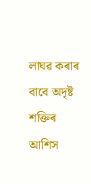লাঘৱ কৰাৰ বাবে অদৃষ্ট শক্তিৰ আশিস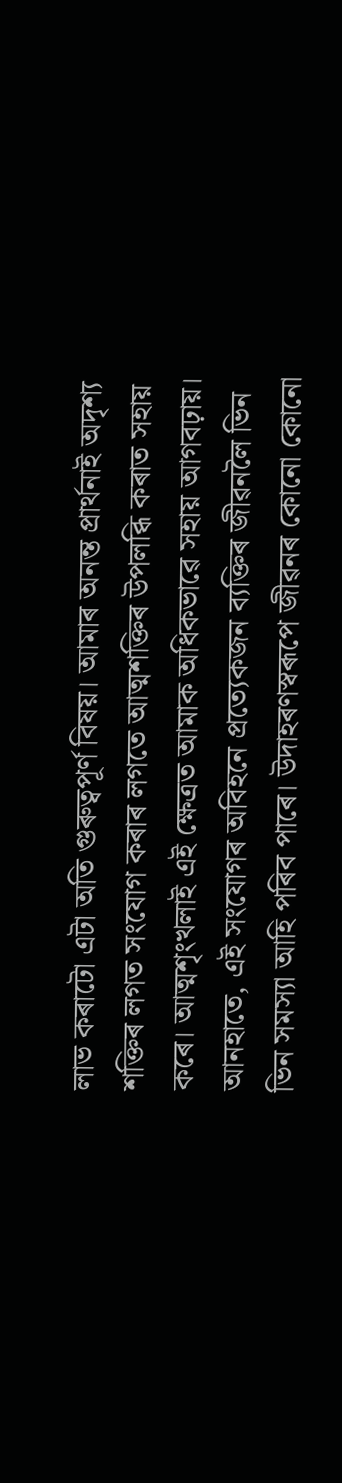লাভ কৰাটো এটা অতি গুৰুত্বপূৰ্ণ বিষয়। আমাৰ অনন্ত প্ৰাৰ্থনাই অদৃশ্য শক্তিৰ লগত সংযোগ কৰাৰ লগতে আত্মশক্তিৰ উপলব্ধি কৰাত সহায় কৰে। আত্মশৃংখলাই এই ক্ষেত্ৰত আমাক অধিকভাৱে সহায় আগবঢ়ায়। আনহাতে, এই সংযোগৰ অবিহনে প্ৰত্যেকজন ব্যক্তিৰ জীৱনলৈ ভিন ভিন সমস্যা আহি পৰিব পাৰে। উদাহৰণস্বৰূপে জীৱনৰ কোনো কোনো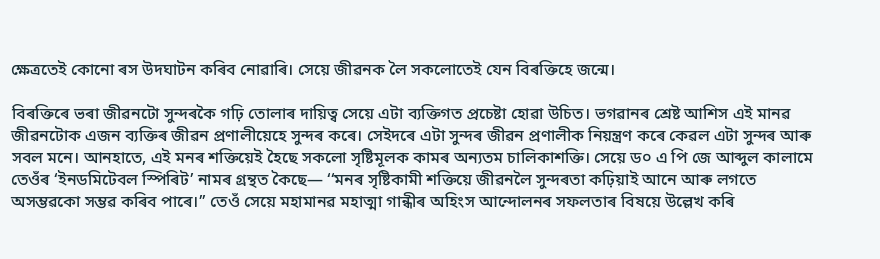ক্ষেত্ৰতেই কোনো ৰস উদঘাটন কৰিব নোৱাৰি। সেয়ে জীৱনক লৈ সকলোতেই যেন বিৰক্তিহে জন্মে।

বিৰক্তিৰে ভৰা জীৱনটো সুন্দৰকৈ গঢ়ি তোলাৰ দায়িত্ব সেয়ে এটা ব্যক্তিগত প্ৰচেষ্টা হোৱা উচিত। ভগৱানৰ শ্ৰেষ্ট আশিস এই মানৱ জীৱনটোক এজন ব্যক্তিৰ জীৱন প্ৰণালীয়েহে সুন্দৰ কৰে। সেইদৰে এটা সুন্দৰ জীৱন প্ৰণালীক নিয়ন্ত্ৰণ কৰে কেৱল এটা সুন্দৰ আৰু সবল মনে। আনহাতে, এই মনৰ শক্তিয়েই হৈছে সকলো সৃষ্টিমূলক কামৰ অন্যতম চালিকাশক্তি। সেয়ে ড০ এ পি জে আব্দুল কালামে তেওঁৰ ‘ইনডমিটেবল স্পিৰিট’ নামৰ গ্ৰন্থত কৈছে— ‘‘মনৰ সৃষ্টিকামী শক্তিয়ে জীৱনলৈ সুন্দৰতা কঢ়িয়াই আনে আৰু লগতে অসম্ভৱকো সম্ভৱ কৰিব পাৰে।’’ তেওঁ সেয়ে মহামানৱ মহাত্মা গান্ধীৰ অহিংস আন্দোলনৰ সফলতাৰ বিষয়ে উল্লেখ কৰি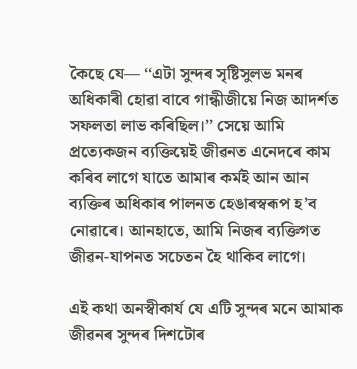কৈছে যে— ‘‘এটা সুন্দৰ সৃষ্টিসুলভ মনৰ অধিকাৰী হোৱা বাবে গান্ধীজীয়ে নিজ আদৰ্শত সফলতা লাভ কৰিছিল।’’ সেয়ে আমি প্ৰত্যেকজন ব্যক্তিয়েই জীৱনত এনেদৰে কাম কৰিব লাগে যাতে আমাৰ কৰ্মই আন আন ব্যক্তিৰ অধিকাৰ পালনত হেঙাৰস্বৰূপ হ’ব নোৱাৰে। আনহাতে, আমি নিজৰ ব্যক্তিগত জীৱন-যাপনত সচেতন হৈ থাকিব লাগে।

এই কথা অনস্বীকাৰ্য যে এটি সুন্দৰ মনে আমাক জীৱনৰ সুন্দৰ দিশটোৰ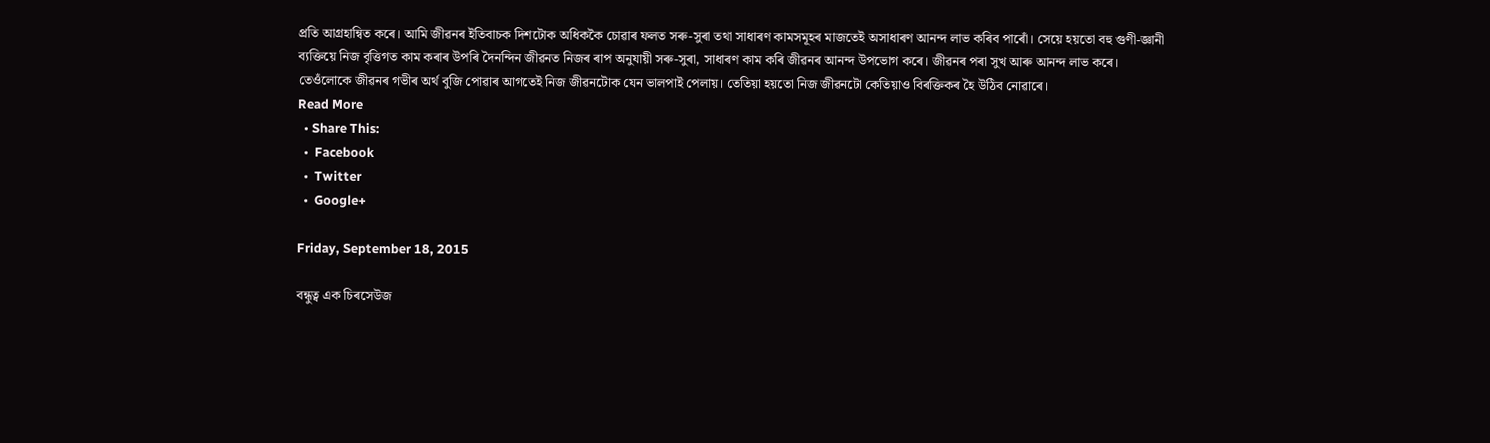প্ৰতি আগ্ৰহান্বিত কৰে। আমি জীৱনৰ ইতিবাচক দিশটোক অধিককৈ চোৱাৰ ফলত সৰু-সুৰা তথা সাধাৰণ কামসমূহৰ মাজতেই অসাধাৰণ আনন্দ লাভ কৰিব পাৰোঁ। সেয়ে হয়তো বহু গুণী-জ্ঞানী ব্যক্তিয়ে নিজ বৃত্তিগত কাম কৰাৰ উপৰি দৈনন্দিন জীৱনত নিজৰ ৰাপ অনুযায়ী সৰু-সুৰা, সাধাৰণ কাম কৰি জীৱনৰ আনন্দ উপভোগ কৰে। জীৱনৰ পৰা সুখ আৰু আনন্দ লাভ কৰে। তেওঁলোকে জীৱনৰ গভীৰ অৰ্থ বুজি পোৱাৰ আগতেই নিজ জীৱনটোক যেন ভালপাই পেলায়। তেতিয়া হয়তো নিজ জীৱনটো কেতিয়াও বিৰক্তিকৰ হৈ উঠিব নোৱাৰে।
Read More
  • Share This:
  •  Facebook
  •  Twitter
  •  Google+

Friday, September 18, 2015

বন্ধুত্ব এক চিৰসেউজ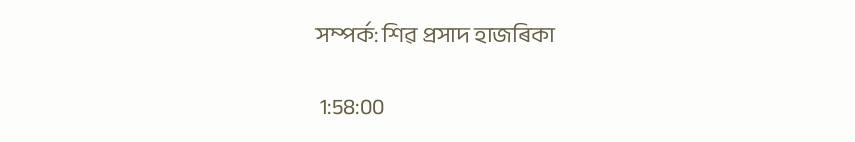সম্পৰ্ক: শিৱ প্ৰসাদ হাজৰিকা

 1:58:00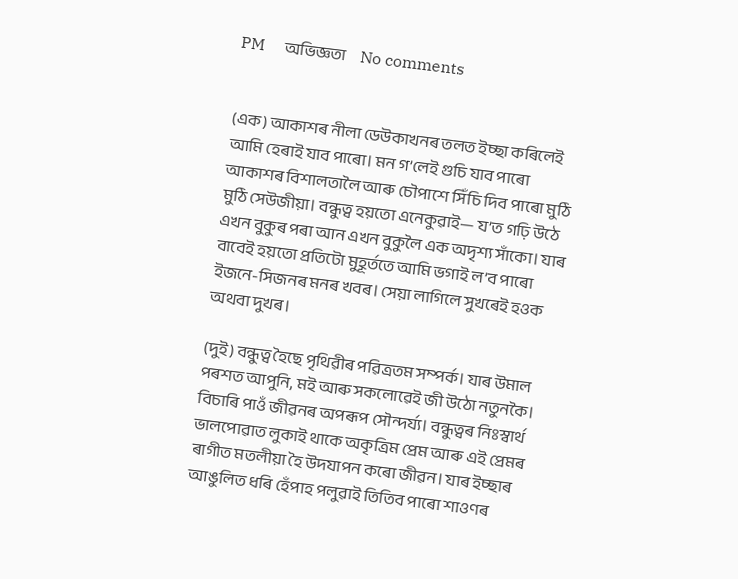PM     অভিজ্ঞতা     No comments


(এক) আকাশৰ নীলা ডেউকাখনৰ তলত ইচ্ছা কৰিলেই আমি হেৰাই যাব পাৰো। মন গ’লেই গুচি যাব পাৰো আকাশৰ বিশালতালৈ আৰু চৌপাশে সিঁচি দিব পাৰো মুঠি মুঠি সেউজীয়া। বন্ধুত্ব হয়তো এনেকুৱাই— য’ত গঢ়ি উঠে এখন বুকুৰ পৰা আন এখন বুকুলৈ এক অদৃশ্য সাঁকো। যাৰ বাবেই হয়তো প্ৰতিটো মুহূৰ্ততে আমি ভগাই ল’ব পাৰো ইজনে-সিজনৰ মনৰ খবৰ। সেয়া লাগিলে সুখৰেই হওক অথবা দুখৰ।

(দুই) বন্ধুত্ব হৈছে পৃথিৱীৰ পৱিত্ৰতম সম্পৰ্ক। যাৰ উমাল পৰশত আপুনি, মই আৰু সকলোৱেই জী উঠো নতুনকৈ। বিচাৰি পাওঁ জীৱনৰ অপৰূপ সৌন্দৰ্য্য। বন্ধুত্বৰ নিঃস্বাৰ্থ ভালপোৱাত লুকাই থাকে অকৃত্ৰিম প্ৰেম আৰু এই প্ৰেমৰ ৰাগীত মতলীয়া হৈ উদযাপন কৰো জীৱন। যাৰ ইচ্ছাৰ আঙুলিত ধৰি হেঁপাহ পলুৱাই তিতিব পাৰো শাওণৰ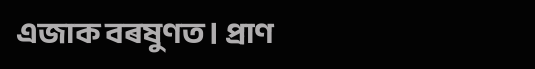এজাক বৰষুণত। প্ৰাণ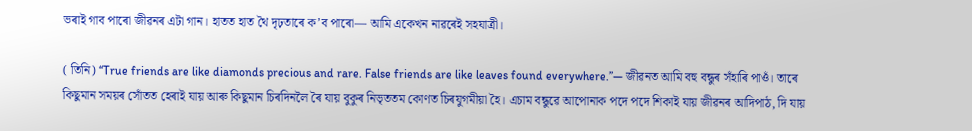ভৰাই গাব পাৰো জীৱনৰ এটা গান। হাতত হাত থৈ দৃঢ়তাৰে ক’ব পাৰো— আমি একেখন নাৱৰেই সহযাত্ৰী।

( তিনি) ‘‘True friends are like diamonds precious and rare. False friends are like leaves found everywhere.’’— জীৱনত আমি বহু বন্ধুৰ সঁহাৰি পাওঁ। তাৰে কিছুমান সময়ৰ সোঁতত হেৰাই যায় আৰু কিছুমান চিৰদিনলৈ ৰৈ যায় বুকুৰ নিভৃততম কোণত চিৰযুগমীয়া হৈ। এচাম বন্ধুৱে আপোনাক পদে পদে শিকাই যায় জীৱনৰ আদিপাঠ, দি যায়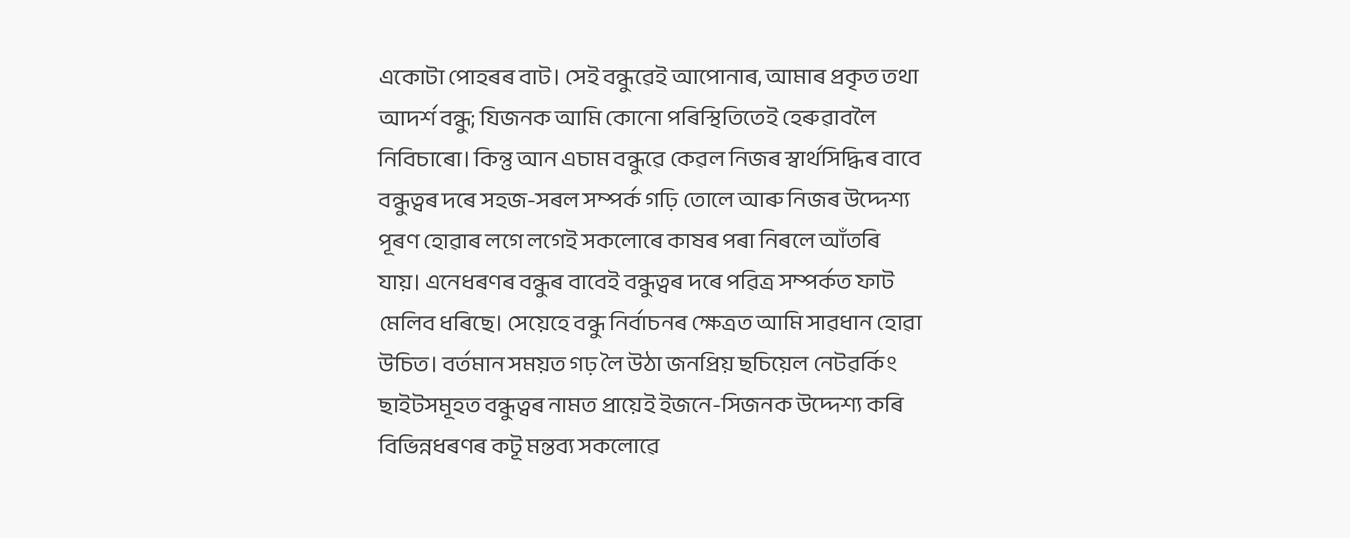একোটা পোহৰৰ বাট। সেই বন্ধুৱেই আপোনাৰ, আমাৰ প্ৰকৃত তথা আদৰ্শ বন্ধু; যিজনক আমি কোনো পৰিস্থিতিতেই হেৰুৱাবলৈ নিবিচাৰো। কিন্তু আন এচাম বন্ধুৱে কেৱল নিজৰ স্বাৰ্থসিদ্ধিৰ বাবে বন্ধুত্বৰ দৰে সহজ-সৰল সম্পৰ্ক গঢ়ি তোলে আৰু নিজৰ উদ্দেশ্য পূৰণ হোৱাৰ লগে লগেই সকলোৰে কাষৰ পৰা নিৰলে আঁতৰি যায়। এনেধৰণৰ বন্ধুৰ বাবেই বন্ধুত্বৰ দৰে পৱিত্ৰ সম্পৰ্কত ফাট মেলিব ধৰিছে। সেয়েহে বন্ধু নিৰ্বাচনৰ ক্ষেত্ৰত আমি সাৱধান হোৱা উচিত। বৰ্তমান সময়ত গঢ় লৈ উঠা জনপ্ৰিয় ছচিয়েল নেটৱৰ্কিং ছাইটসমূহত বন্ধুত্বৰ নামত প্ৰায়েই ইজনে-সিজনক উদ্দেশ্য কৰি বিভিন্নধৰণৰ কটূ মন্তব্য সকলোৱে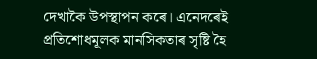দেখাকৈ উপস্থাপন কৰে। এনেদৰেই প্ৰতিশোধমূলক মানসিকতাৰ সৃষ্টি হৈ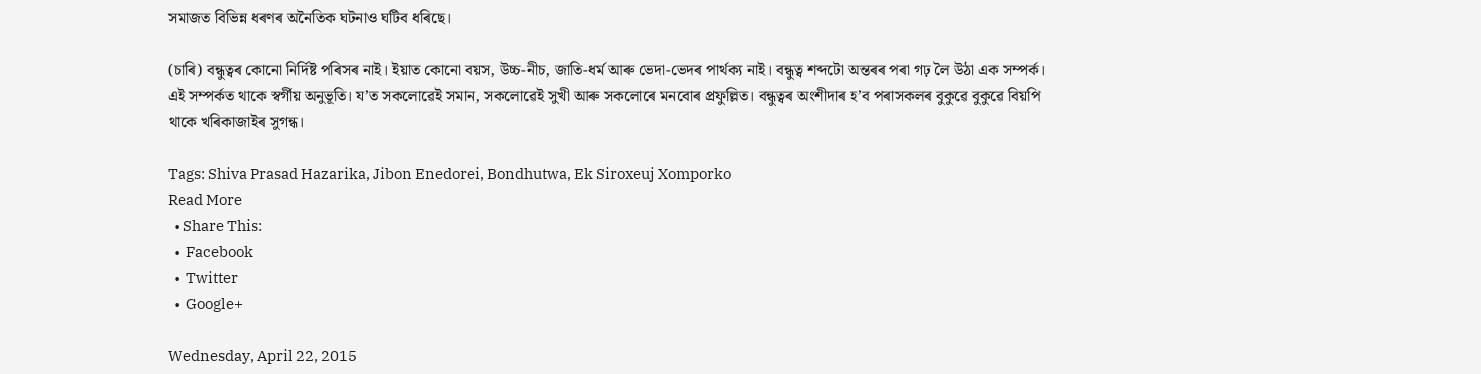সমাজত বিভিন্ন ধৰণৰ অনৈতিক ঘটনাও ঘটিব ধৰিছে।

(চাৰি) বন্ধুত্বৰ কোনো নিৰ্দিষ্ট পৰিসৰ নাই। ইয়াত কোনো বয়স, উচ্চ-নীচ, জাতি-ধৰ্ম আৰু ভেদা-ভেদৰ পাৰ্থক্য নাই। বন্ধুত্ব শব্দটো অন্তৰৰ পৰা গঢ় লৈ উঠা এক সম্পৰ্ক। এই সম্পৰ্কত থাকে স্বৰ্গীয় অনুভূতি। য’ত সকলোৱেই সমান, সকলোৱেই সুখী আৰু সকলোৰে মনবোৰ প্ৰফুল্লিত। বন্ধুত্বৰ অংশীদাৰ হ’ব পৰাসকলৰ বুকুৱে বুকুৱে বিয়পি থাকে খৰিকাজাইৰ সুগন্ধ।

Tags: Shiva Prasad Hazarika, Jibon Enedorei, Bondhutwa, Ek Siroxeuj Xomporko
Read More
  • Share This:
  •  Facebook
  •  Twitter
  •  Google+

Wednesday, April 22, 2015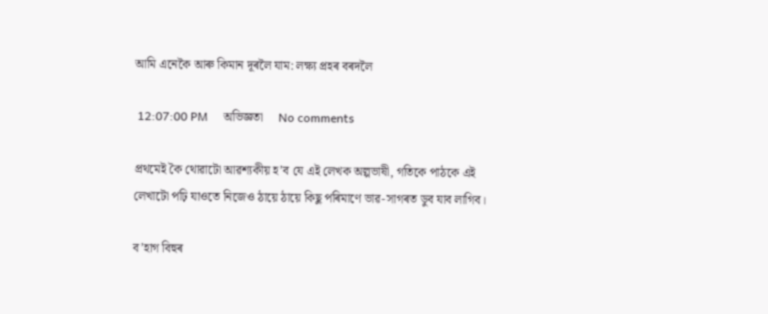আমি এনেকৈ আৰু কিমান দূৰলৈ যাম: লক্ষ্য প্ৰহৰ বৰদলৈ

 12:07:00 PM     অভিজ্ঞতা     No comments

প্ৰথমেই কৈ থোৱাটো আৱশ্যকীয় হ’ব যে এই লেখক অল্পভাষী, গতিকে পাঠকে এই লেখাটো পঢ়ি যাওতে নিজেও ঠায়ে ঠায়ে কিছু পৰিমাণে ভাৱ-সাগৰত ডুব যাব লাগিব।

ব’হাগ বিহুৰ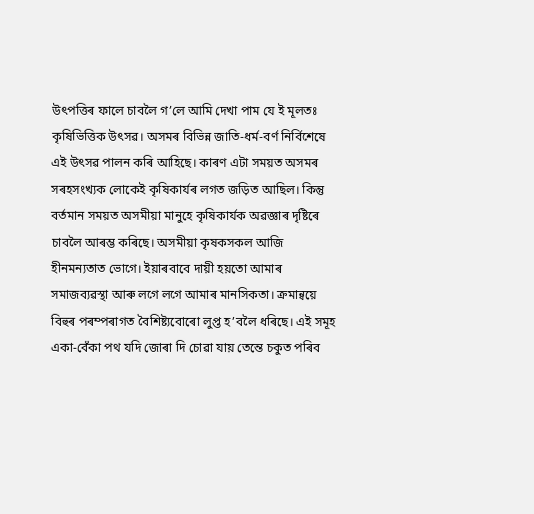উৎপত্তিৰ ফালে চাবলৈ গ’লে আমি দেখা পাম যে ই মূলতঃ কৃষিভিত্তিক উৎসৱ। অসমৰ বিভিন্ন জাতি-ধর্ম-বর্ণ নির্বিশেষে এই উৎসৱ পালন কৰি আহিছে। কাৰণ এটা সময়ত অসমৰ সৰহসংখ্যক লোকেই কৃষিকার্যৰ লগত জড়িত আছিল। কিন্তু বর্তমান সময়ত অসমীয়া মানুহে কৃষিকার্যক অৱজ্ঞাৰ দৃষ্টিৰে চাবলৈ আৰম্ভ কৰিছে। অসমীয়া কৃষকসকল আজি হীনমন্যতাত ভোগে। ইয়াৰবাবে দায়ী হয়তো আমাৰ সমাজব্যৱস্থা আৰু লগে লগে আমাৰ মানসিকতা। ক্ৰমান্বয়ে বিহুৰ পৰম্পৰাগত বৈশিষ্ট্যবোৰো লুপ্ত হ’বলৈ ধৰিছে। এই সমূহ একা-বেঁকা পথ যদি জোৰা দি চোৱা যায় তেন্তে চকুত পৰিব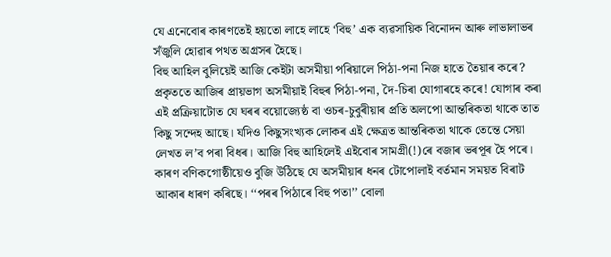যে এনেবোৰ কাৰণতেই হয়তো লাহে লাহে ‘বিহু’ এক ব্যৱসায়িক বিনোদন আৰু লাভালাভৰ সঁজুলি হোৱাৰ পথত অগ্ৰসৰ হৈছে।
বিহু আহিল বুলিয়েই আজি কেইটা অসমীয়া পৰিয়ালে পিঠা-পনা নিজ হাতে তৈয়াৰ কৰে? প্ৰকৃততে আজিৰ প্ৰায়ভাগ অসমীয়াই বিহুৰ পিঠা-পনা, দৈ-চিৰা যোগাৰহে কৰে! যোগাৰ কৰা এই প্ৰক্ৰিয়াটোত যে ঘৰৰ বয়োজ্যেষ্ঠ বা ওচৰ-চুবুৰীয়াৰ প্ৰতি অলপো আন্তৰিকতা থাকে তাত কিছু সন্দেহ আছে। যদিও কিছুসংখ্যক লোকৰ এই ক্ষেত্ৰত আন্তৰিকতা থাকে তেন্তে সেয়া লেখত ল’ব পৰা বিধৰ। আজি বিহু আহিলেই এইবোৰ সামগ্ৰী(!)ৰে বজাৰ ভৰপূৰ হৈ পৰে। কাৰণ বণিকগোষ্ঠীয়েও বুজি উঠিছে যে অসমীয়াৰ ধনৰ টোপোলাই বর্তমান সময়ত বিৰাট আকাৰ ধাৰণ কৰিছে। ‘‘পৰৰ পিঠাৰে বিহু পতা’’ বোলা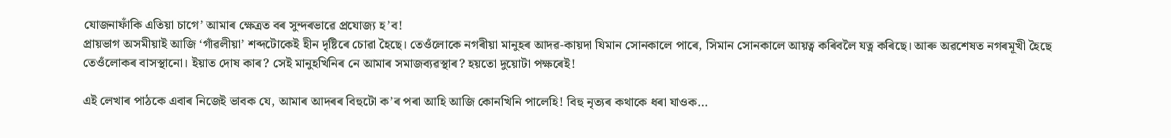যোজনাফাঁকি এতিয়া চাগে’ আমাৰ ক্ষেত্ৰত বৰ সুন্দৰভাৱে প্ৰযোজ্য হ’ব!
প্ৰায়ভাগ অসমীয়াই আজি ‘গাঁৱলীয়া’ শব্দটোকেই হীন দৃষ্টিৰে চোৱা হৈছে। তেওঁলোকে নগৰীয়া মানুহৰ আদৱ-কায়দা যিমান সোনকালে পাৰে, সিমান সোনকালে আয়ত্ব কৰিবলৈ যত্ন কৰিছে। আৰু অৱশেষত নগৰমূখী হৈছে তেওঁলোকৰ বাসস্থানো। ইয়াত দোষ কাৰ? সেই মানুহখিনিৰ নে আমাৰ সমাজব্যৱস্থাৰ? হয়তো দুয়োটা পক্ষৰেই!

এই লেখাৰ পাঠকে এবাৰ নিজেই ভাবক যে, আমাৰ আদৰৰ বিহুটো ক’ৰ পৰা আহি আজি কোনখিনি পালেহি! বিহু নৃত্যৰ কথাকে ধৰা যাওক…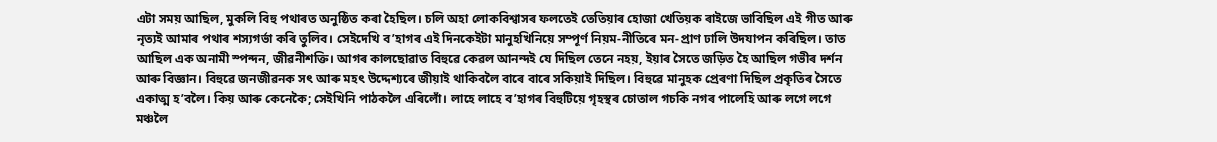এটা সময় আছিল, মুকলি বিহু পথাৰত অনুষ্ঠিত কৰা হৈছিল। চলি অহা লোকবিশ্বাসৰ ফলতেই তেতিয়াৰ হোজা খেতিয়ক ৰাইজে ভাবিছিল এই গীত আৰু নৃত্যই আমাৰ পথাৰ শস্যগর্ভা কৰি তুলিব। সেইদেখি ব’হাগৰ এই দিনকেইটা মানুহখিনিয়ে সম্পূর্ণ নিয়ম-নীতিৰে মন-প্ৰাণ ঢালি উদযাপন কৰিছিল। তাত আছিল এক অনামী স্পন্দন, জীৱনীশক্তি। আগৰ কালছোৱাত বিহুৱে কেৱল আনন্দই যে দিছিল তেনে নহয়, ইয়াৰ সৈতে জড়িত হৈ আছিল গভীৰ দর্শন আৰু বিজ্ঞান। বিহুৱে জনজীৱনক সৎ আৰু মহৎ উদ্দেশ্যৰে জীয়াই থাকিবলৈ বাৰে বাৰে সকিয়াই দিছিল। বিহুৱে মানুহক প্ৰেৰণা দিছিল প্ৰকৃতিৰ সৈতে একাত্ম হ’বলৈ। কিয় আৰু কেনেকৈ; সেইখিনি পাঠকলৈ এৰিলোঁ। লাহে লাহে ব’হাগৰ বিহুটিয়ে গৃহস্থৰ চোতাল গচকি নগৰ পালেহি আৰু লগে লগে মঞ্চলৈ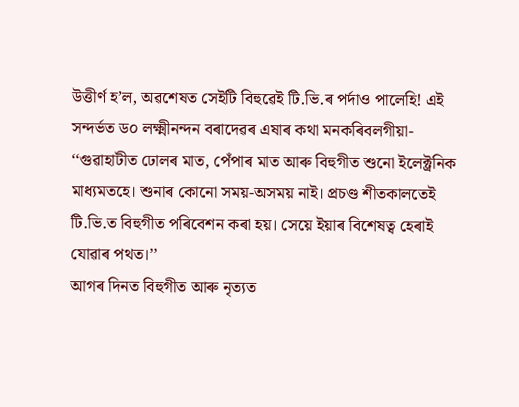উত্তীর্ণ হ’ল, অৱশেষত সেইটি বিহুৱেই টি.ভি.ৰ পর্দাও পালেহি! এই সন্দর্ভত ড০ লক্ষ্মীনন্দন বৰাদেৱৰ এষাৰ কথা মনকৰিবলগীয়া- ‘‘গুৱাহাটীত ঢোলৰ মাত, পেঁপাৰ মাত আৰু বিহুগীত শুনো ইলেক্ট্ৰনিক মাধ্যমতহে। শুনাৰ কোনো সময়-অসময় নাই। প্ৰচণ্ড শীতকালতেই টি.ভি.ত বিহুগীত পৰিবেশন কৰা হয়। সেয়ে ইয়াৰ বিশেষত্ব হেৰাই যোৱাৰ পথত।’’
আগৰ দিনত বিহুগীত আৰু নৃত্যত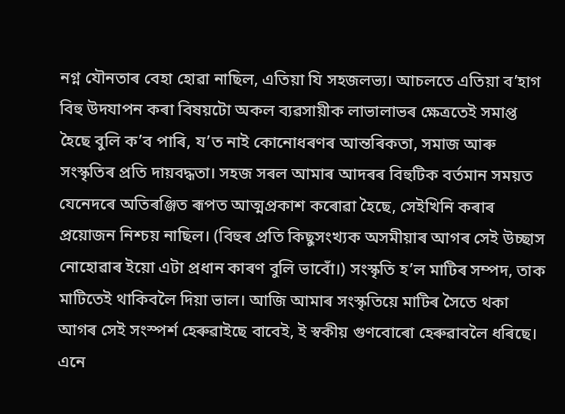নগ্ন যৌনতাৰ বেহা হোৱা নাছিল, এতিয়া যি সহজলভ্য। আচলতে এতিয়া ব’হাগ বিহু উদযাপন কৰা বিষয়টো অকল ব্যৱসায়ীক লাভালাভৰ ক্ষেত্ৰতেই সমাপ্ত হৈছে বুলি ক’ব পাৰি, য’ত নাই কোনোধৰণৰ আন্তৰিকতা, সমাজ আৰু সংস্কৃতিৰ প্ৰতি দায়বদ্ধতা। সহজ সৰল আমাৰ আদৰৰ বিহুটিক বর্তমান সময়ত যেনেদৰে অতিৰঞ্জিত ৰূপত আত্মপ্ৰকাশ কৰোৱা হৈছে, সেইখিনি কৰাৰ প্ৰয়োজন নিশ্চয় নাছিল। (বিহুৰ প্ৰতি কিছুসংখ্যক অসমীয়াৰ আগৰ সেই উচ্ছাস নোহোৱাৰ ইয়ো এটা প্ৰধান কাৰণ বুলি ভাবোঁ।) সংস্কৃতি হ’ল মাটিৰ সম্পদ, তাক মাটিতেই থাকিবলৈ দিয়া ভাল। আজি আমাৰ সংস্কৃতিয়ে মাটিৰ সৈতে থকা আগৰ সেই সংস্পর্শ হেৰুৱাইছে বাবেই, ই স্বকীয় গুণবোৰো হেৰুৱাবলৈ ধৰিছে। এনে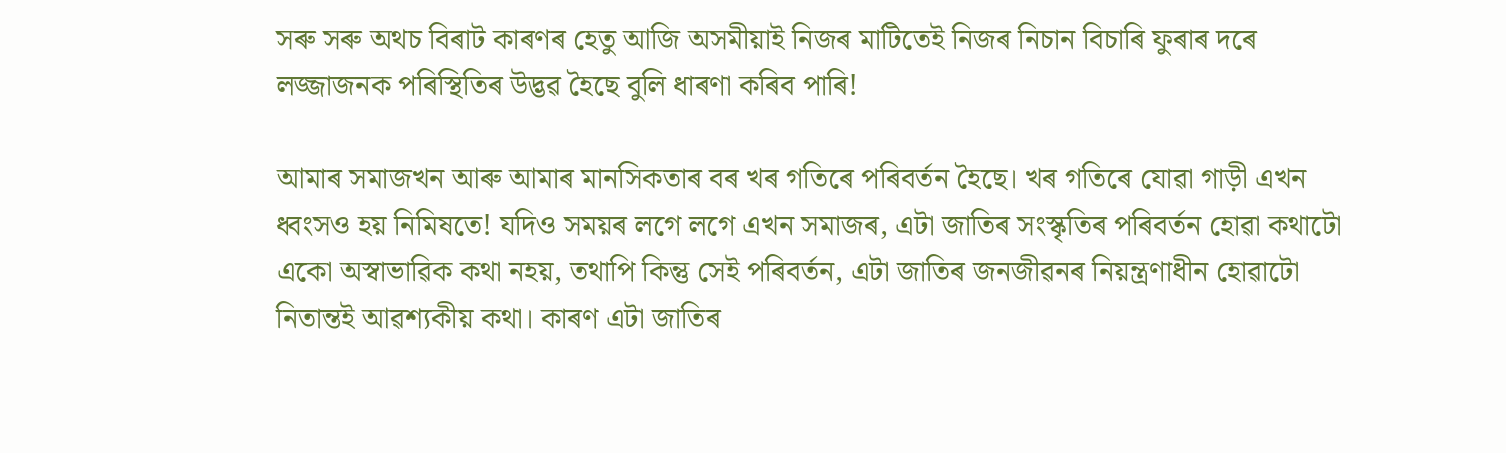সৰু সৰু অথচ বিৰাট কাৰণৰ হেতু আজি অসমীয়াই নিজৰ মাটিতেই নিজৰ নিচান বিচাৰি ফুৰাৰ দৰে লজ্জাজনক পৰিস্থিতিৰ উদ্ভৱ হৈছে বুলি ধাৰণা কৰিব পাৰি!

আমাৰ সমাজখন আৰু আমাৰ মানসিকতাৰ বৰ খৰ গতিৰে পৰিবৰ্তন হৈছে। খৰ গতিৰে যোৱা গাড়ী এখন ধ্বংসও হয় নিমিষতে! যদিও সময়ৰ লগে লগে এখন সমাজৰ, এটা জাতিৰ সংস্কৃতিৰ পৰিবর্তন হোৱা কথাটো একো অস্বাভাৱিক কথা নহয়, তথাপি কিন্তু সেই পৰিবর্তন, এটা জাতিৰ জনজীৱনৰ নিয়ন্ত্ৰণাধীন হোৱাটো নিতান্তই আৱশ্যকীয় কথা। কাৰণ এটা জাতিৰ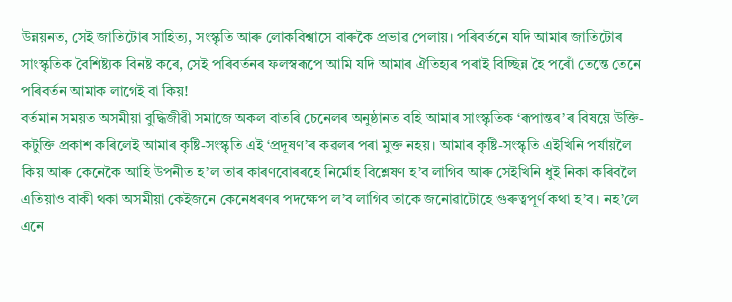উন্নয়নত, সেই জাতিটোৰ সাহিত্য, সংস্কৃতি আৰু লোকবিশ্বাসে বাৰুকৈ প্ৰভাৱ পেলায়। পৰিবর্তনে যদি আমাৰ জাতিটোৰ সাংস্কৃতিক বৈশিষ্ট্যক বিনষ্ট কৰে, সেই পৰিবর্তনৰ ফলস্বৰূপে আমি যদি আমাৰ ঐতিহ্যৰ পৰাই বিচ্ছিন্ন হৈ পৰোঁ তেন্তে তেনে পৰিবর্তন আমাক লাগেই বা কিয়!
বর্তমান সময়ত অসমীয়া বুদ্ধিজীৱী সমাজে অকল বাতৰি চেনেলৰ অনুষ্ঠানত বহি আমাৰ সাংস্কৃতিক ‘ৰূপান্তৰ’ৰ বিষয়ে উক্তি-কটুক্তি প্ৰকাশ কৰিলেই আমাৰ কৃষ্টি-সংস্কৃতি এই ‘প্ৰদূষণ’ৰ কৱলৰ পৰা মুক্ত নহয়। আমাৰ কৃষ্টি-সংস্কৃতি এইখিনি পর্যায়লৈ কিয় আৰু কেনেকৈ আহি উপনীত হ’ল তাৰ কাৰণবোৰৰহে নির্মোহ বিশ্লেষণ হ’ব লাগিব আৰু সেইখিনি ধুই নিকা কৰিবলৈ এতিয়াও বাকী থকা অসমীয়া কেইজনে কেনেধৰণৰ পদক্ষেপ ল’ব লাগিব তাকে জনোৱাটোহে গুৰুত্বপূর্ণ কথা হ’ব। নহ’লে এনে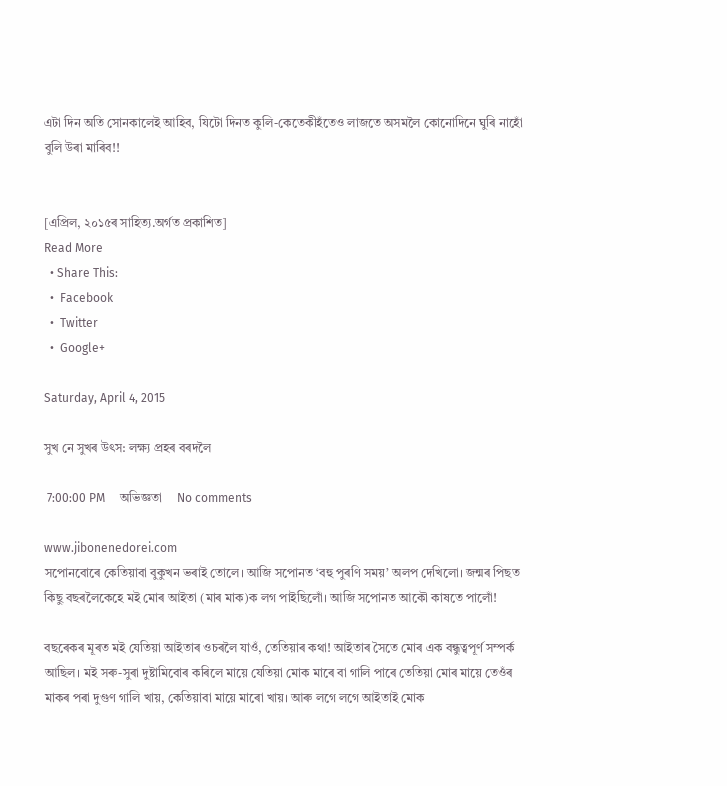এটা দিন অতি সোনকালেই আহিব, যিটো দিনত কুলি-কেতেকীহঁতেও লাজতে অসমলৈ কোনোদিনে ঘুৰি নাহোঁ বুলি উৰা মাৰিব!!


[এপ্ৰিল, ২০১৫ৰ সাহিত্য.অৰ্গত প্ৰকাশিত]
Read More
  • Share This:
  •  Facebook
  •  Twitter
  •  Google+

Saturday, April 4, 2015

সুখ নে সুখৰ উৎস: লক্ষ্য প্ৰহৰ বৰদলৈ

 7:00:00 PM     অভিজ্ঞতা     No comments

www.jibonenedorei.com
সপোনবোৰে কেতিয়াবা বুকুখন ভৰাই তোলে। আজি সপোনত ‘বহু পুৰণি সময়’ অলপ দেখিলো। জন্মৰ পিছত কিছু বছৰলৈকেহে মই মোৰ আইতা (মাৰ মাক)ক লগ পাইছিলোঁ। আজি সপোনত আকৌ কাষতে পালোঁ!

বছৰেকৰ মূৰত মই যেতিয়া আইতাৰ ওচৰলৈ যাওঁ, তেতিয়াৰ কথা! আইতাৰ সৈতে মোৰ এক বন্ধুত্বপূৰ্ণ সম্পৰ্ক আছিল। মই সৰু-সুৰা দুষ্টামিবোৰ কৰিলে মায়ে যেতিয়া মোক মাৰে বা গালি পাৰে তেতিয়া মোৰ মায়ে তেওঁৰ মাকৰ পৰা দুগুণ গালি খায়, কেতিয়াবা মায়ে মাৰো খায়। আৰু লগে লগে আইতাই মোক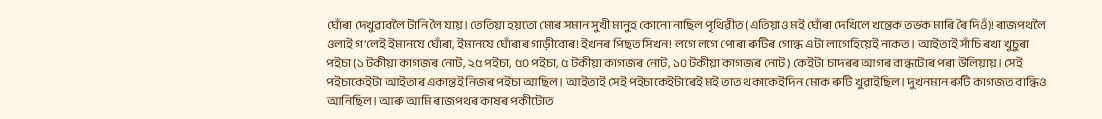ঘোঁৰা দেখুৱাবলৈ টানি লৈ যায়। তেতিয়া হয়তো মোৰ সমান সুখী মানুহ কোনো নাছিল পৃথিৱীত (এতিয়াও মই ঘোঁৰা দেখিলে খন্তেক তভক মাৰি ৰৈ দিওঁ)! ৰাজপথলৈ ওলাই গ’লেই ইমানযে ঘোঁৰা, ইমানযে ঘোঁৰাৰ গাড়ীবোৰ! ইখনৰ পিছত সিখন! লগে লগে পোৰা ৰুটিৰ গোন্ধ এটা লাগেহিয়েই নাকত। আইতাই সাঁচি ৰখা খুচুৰা পইচা (১ টকীয়া কাগজৰ নোট, ২৫ পইচা, ৫০ পইচা, ৫ টকীয়া কাগজৰ নোট, ১০ টকীয়া কাগজৰ নোট) কেইটা চাদৰৰ আগৰ বান্ধটোৰ পৰা উলিয়ায়। সেই পইচাকেইটা আইতাৰ একান্তই নিজৰ পইচা আছিল। আইতাই সেই পইচাকেইটাৰেই মই তাত থকাকেইদিন মোক ৰুটি খুৱাইছিল। দুখনমান ৰুটি কাগজত বান্ধিও আনিছিল। আৰু আমি ৰাজপথৰ কাষৰ পকীটোত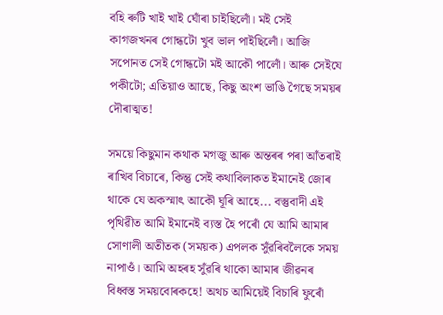বহি ৰুটি খাই খাই ঘোঁৰা চাইছিলোঁ। মই সেই কাগজখনৰ গোন্ধটো খুব ভাল পাইছিলোঁ। আজি সপোনত সেই গোন্ধটো মই আকৌ পালোঁ। আৰু সেইযে পকীটো; এতিয়াও আছে, কিছু অংশ ভাঙি গৈছে সময়ৰ দৌৰাত্মত!

সময়ে কিছুমান কথাক মগজু আৰু অন্তৰৰ পৰা আঁতৰাই ৰাখিব বিচাৰে, কিন্তু সেই কথাবিলাকত ইমানেই জোৰ থাকে যে অকস্মাৎ আকৌ ঘূৰি আহে... বস্তুবাদী এই পৃথিৱীত আমি ইমানেই ব্যস্ত হৈ পৰোঁ যে আমি আমাৰ সোণালী অতীতক (সময়ক) এপলক সুঁৱৰিবলৈকে সময় নাপাওঁ। আমি অহৰহ সুঁৱৰি থাকো আমাৰ জীৱনৰ বিধ্বস্ত সময়বোৰকহে! অথচ আমিয়েই বিচাৰি ফুৰোঁ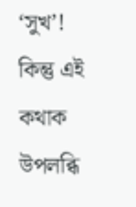‘সুখ’! কিন্তু এই কথাক উপলব্ধি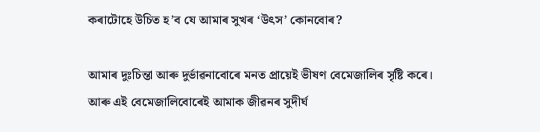কৰাটোহে উচিত হ’ব যে আমাৰ সুখৰ ‘উৎস’ কোনবোৰ?

আমাৰ দুঃচিন্তা আৰু দুৰ্ভাৱনাবোৰে মনত প্ৰায়েই ভীষণ বেমেজালিৰ সৃষ্টি কৰে। আৰু এই বেমেজালিবোৰেই আমাক জীৱনৰ সুদীৰ্ঘ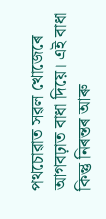পথচোৱাত সৱল খোজেৰে আগবঢ়াত বাধা দিয়ে। এই বাধা কিন্তু নিৰন্তৰ আৰু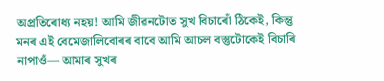অপ্ৰতিৰোধ্য নহয়! আমি জীৱনটোত সুখ বিচাৰোঁ ঠিকেই, কিন্তু মনৰ এই বেমেজালিবোৰৰ বাবে আমি আচল বস্তুটোকেই বিচাৰি নাপাওঁ— আমাৰ সুখৰ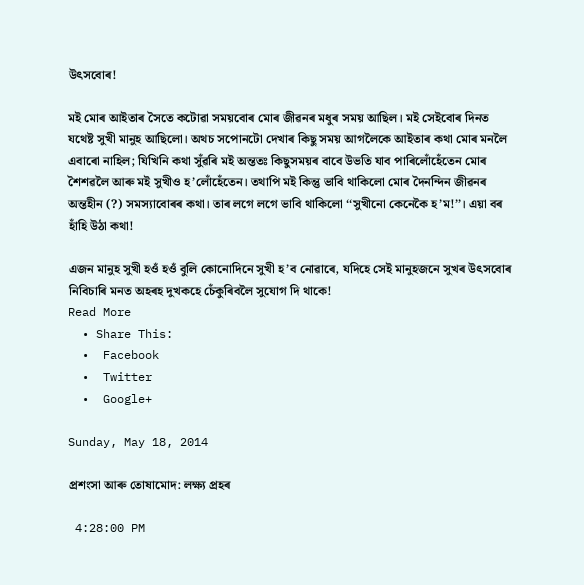উৎসবোৰ!

মই মোৰ আইতাৰ সৈতে কটোৱা সময়বোৰ মোৰ জীৱনৰ মধুৰ সময় আছিল। মই সেইবোৰ দিনত যথেষ্ট সুখী মানুহ আছিলো। অথচ সপোনটো দেখাৰ কিছু সময় আগলৈকে আইতাৰ কথা মোৰ মনলৈ এবাৰো নাহিল; যিখিনি কথা সুঁৱৰি মই অন্ততঃ কিছুসময়ৰ বাবে উভতি যাব পাৰিলোঁহেঁতেন মোৰ শৈশৱলৈ আৰু মই সুখীও হ’লোঁহেঁতেন। তথাপি মই কিন্তু ভাবি থাকিলো মোৰ দৈনন্দিন জীৱনৰ অন্তহীন (?) সমস্যাবোৰৰ কথা। তাৰ লগে লগে ভাবি থাকিলো ‘‘সুখীনো কেনেকৈ হ’ম!’’। এয়া বৰ হাঁহি উঠা কথা!

এজন মানুহ সুখী হওঁ হওঁ বুলি কোনোদিনে সুখী হ’ব নোৱাৰে, যদিহে সেই মানুহজনে সুখৰ উৎসবোৰ নিবিচাৰি মনত অহৰহ দুখকহে চেঁকুৰিবলৈ সুযোগ দি থাকে!
Read More
  • Share This:
  •  Facebook
  •  Twitter
  •  Google+

Sunday, May 18, 2014

প্ৰশংসা আৰু তোষামোদ: লক্ষ্য প্রহৰ

 4:28:00 PM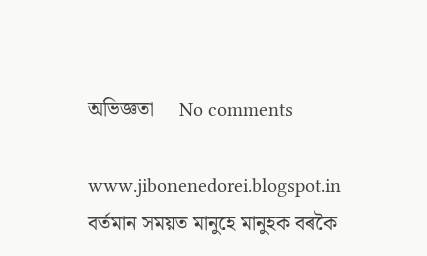অভিজ্ঞতা     No comments

www.jibonenedorei.blogspot.in
বৰ্তমান সময়ত মানুহে মানুহক বৰকৈ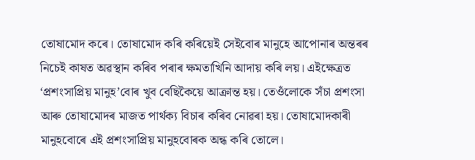তোষামোদ কৰে। তোষামোদ কৰি কৰিয়েই সেইবোৰ মানুহে আপোনাৰ অন্তৰৰ নিচেই কাষত অৱস্থান কৰিব পৰাৰ ক্ষমতাখিনি আদায় কৰি লয়। এইক্ষেত্ৰত ‘প্ৰশংসাপ্ৰিয় মানুহ’বোৰ খুব বেছিকৈয়ে আক্ৰান্ত হয়। তেওঁলোকে সঁচা প্ৰশংসা আৰু তোষামোদৰ মাজত পাৰ্থক্য বিচাৰ কৰিব নোৱৰা হয়। তোষামোদকাৰী মানুহবোৰে এই প্ৰশংসাপ্ৰিয় মানুহবোৰক অন্ধ কৰি তোলে।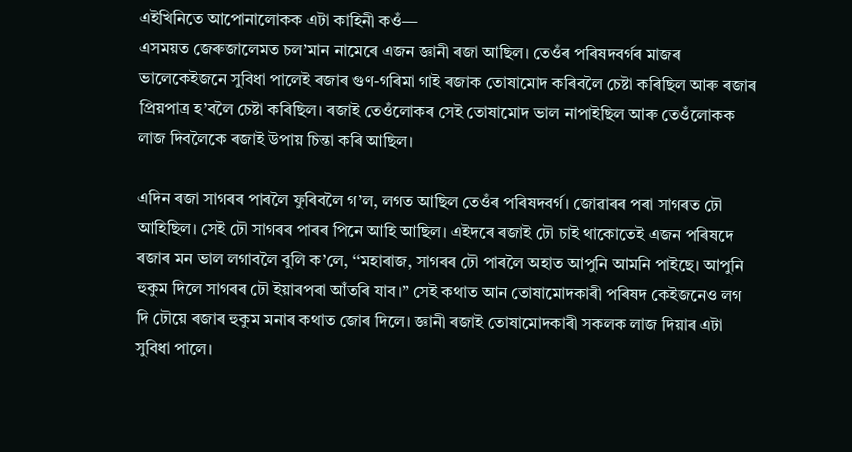এইখিনিতে আপোনালোকক এটা কাহিনী কওঁ—
এসময়ত জেৰুজালেমত চল’মান নামেৰে এজন জ্ঞানী ৰজা আছিল। তেওঁৰ পৰিষদবৰ্গৰ মাজৰ ভালেকেইজনে সুবিধা পালেই ৰজাৰ গুণ-গৰিমা গাই ৰজাক তোষামোদ কৰিবলৈ চেষ্টা কৰিছিল আৰু ৰজাৰ প্ৰিয়পাত্ৰ হ’বলৈ চেষ্টা কৰিছিল। ৰজাই তেওঁলোকৰ সেই তোষামোদ ভাল নাপাইছিল আৰু তেওঁলোকক লাজ দিবলৈকে ৰজাই উপায় চিন্তা কৰি আছিল।

এদিন ৰজা সাগৰৰ পাৰলৈ ফুৰিবলৈ গ’ল, লগত আছিল তেওঁৰ পৰিষদবৰ্গ। জোৱাৰৰ পৰা সাগৰত ঢৌ আহিছিল। সেই ঢৌ সাগৰৰ পাৰৰ পিনে আহি আছিল। এইদৰে ৰজাই ঢৌ চাই থাকোতেই এজন পৰিষদে ৰজাৰ মন ভাল লগাবলৈ বুলি ক’লে, ‘‘মহাৰাজ, সাগৰৰ ঢৌ পাৰলৈ অহাত আপুনি আমনি পাইছে। আপুনি হুকুম দিলে সাগৰৰ ঢৌ ইয়াৰপৰা আঁতৰি যাব।’’ সেই কথাত আন তোষামোদকাৰী পৰিষদ কেইজনেও লগ দি ঢৌয়ে ৰজাৰ হুকুম মনাৰ কথাত জোৰ দিলে। জ্ঞানী ৰজাই তোষামোদকাৰী সকলক লাজ দিয়াৰ এটা সুবিধা পালে।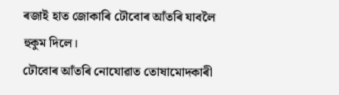ৰজাই হাত জোকাৰি ঢৌবোৰ আঁতৰি যাবলৈ হুকুম দিলে।
ঢৌবোৰ আঁতৰি নোযোৱাত তোষামোদকাৰী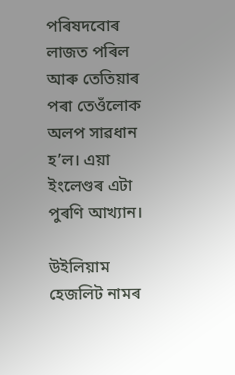পৰিষদবোৰ লাজত পৰিল আৰু তেতিয়াৰ পৰা তেওঁলোক অলপ সাৱধান হ’ল। এয়া ইংলেণ্ডৰ এটা পুৰণি আখ্যান।

উইলিয়াম হেজলিট নামৰ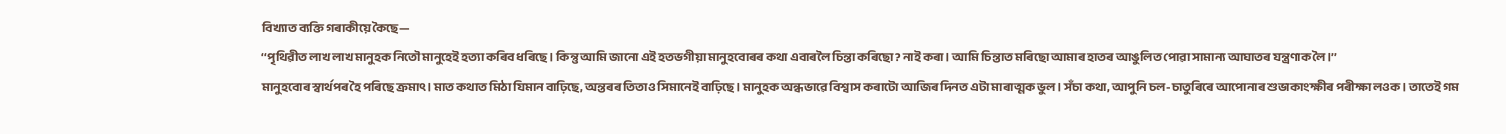বিখ্যাত ব্যক্তি গৰাকীয়ে কৈছে—
‘‘পৃথিৱীত লাখ লাখ মানুহক নিতৌ মানুহেই হত্যা কৰিব ধৰিছে। কিন্তু আমি জানো এই হতভগীয়া মানুহবোৰৰ কথা এবাৰলৈ চিন্তা কৰিছো? নাই কৰা। আমি চিন্তাত মৰিছো আমাৰ হাতৰ আঙুলিত পোৱা সামান্য আঘাতৰ যন্ত্ৰণাক লৈ।’’
মানুহবোৰ স্বাৰ্থপৰ হৈ পৰিছে ক্ৰমাৎ। মাত কথাত মিঠা যিমান বাঢ়িছে, অন্তৰৰ তিতাও সিমানেই বাঢ়িছে। মানুহক অন্ধভাৱে বিশ্বাস কৰাটো আজিৰ দিনত এটা মাৰাত্মক ভুল। সঁচা কথা, আপুনি চল-চাতুৰিৰে আপোনাৰ শুভাকাংক্ষীৰ পৰীক্ষা লওক। তাতেই গম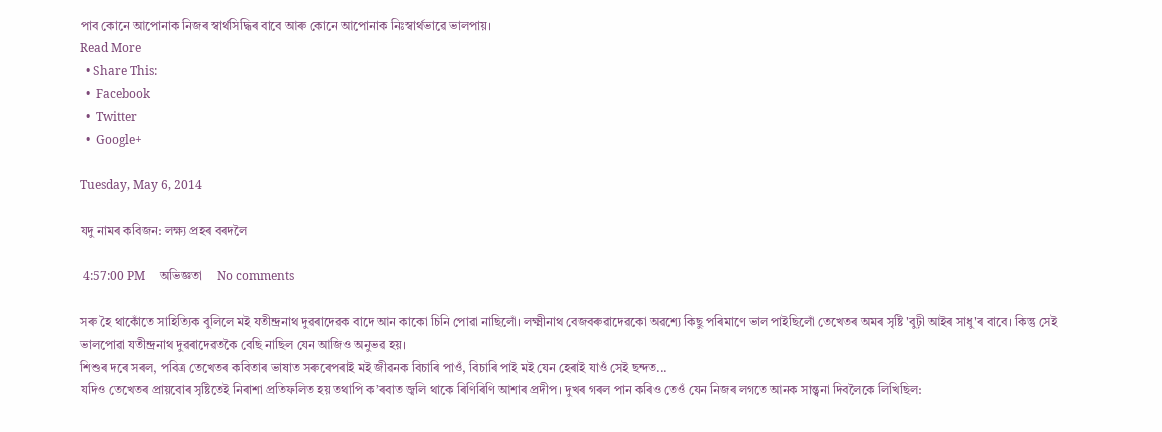পাব কোনে আপোনাক নিজৰ স্বাৰ্থসিদ্ধিৰ বাবে আৰু কোনে আপোনাক নিঃস্বাৰ্থভাৱে ভালপায়।
Read More
  • Share This:
  •  Facebook
  •  Twitter
  •  Google+

Tuesday, May 6, 2014

যদু নামৰ কবিজন: লক্ষ্য প্ৰহৰ বৰদলৈ

 4:57:00 PM     অভিজ্ঞতা     No comments

সৰু হৈ থাকোঁতে সাহিত্যিক বুলিলে মই যতীন্দ্ৰনাথ দুৱৰাদেৱক বাদে আন কাকো চিনি পোৱা নাছিলোঁ। লক্ষ্মীনাথ বেজবৰুৱাদেৱকো অৱশ্যে কিছু পৰিমাণে ভাল পাইছিলোঁ তেখেতৰ অমৰ সৃষ্টি 'বুঢ়ী আইৰ সাধু'ৰ বাবে। কিন্তু সেই ভালপোৱা যতীন্দ্ৰনাথ দুৱৰাদেৱতকৈ বেছি নাছিল যেন আজিও অনুভৱ হয়।
শিশুৰ দৰে সৰল, পবিত্ৰ তেখেতৰ কবিতাৰ ভাষাত সৰুৰেপৰাই মই জীৱনক বিচাৰি পাওঁ, বিচাৰি পাই মই যেন হেৰাই যাওঁ সেই ছন্দত...
যদিও তেখেতৰ প্ৰায়বোৰ সৃষ্টিতেই নিৰাশা প্ৰতিফলিত হয় তথাপি ক’ৰবাত জ্বলি থাকে ৰিণিৰিণি আশাৰ প্ৰদীপ। দুখৰ গৰল পান কৰিও তেওঁ যেন নিজৰ লগতে আনক সান্ত্বনা দিবলৈকে লিখিছিল: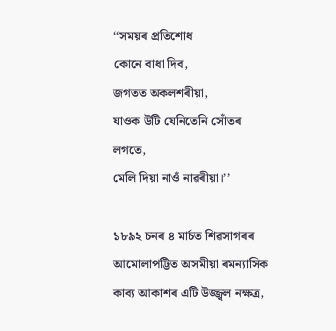‘‘সময়ৰ প্ৰতিশোধ
কোনে বাধা দিব,
জগতত অকলশৰীয়া,
যাওক উটি যেনিতেনি সোঁতৰ লগতে,
মেলি দিয়া নাওঁ নাৱৰীয়া।’’

১৮৯২ চনৰ ৪ মাৰ্চত শিৱসাগৰৰ আমোলাপট্টিত অসমীয়া ৰমন্যাসিক কাব্য আকাশৰ এটি উজ্জ্বল নক্ষত্ৰ,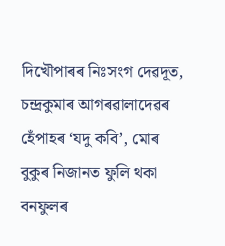দিখৌপাৰৰ নিঃসংগ দেৱদূত, চন্দ্ৰকুমাৰ আগৰৱালাদেৱৰ হেঁপাহৰ ‘যদু কবি’, মোৰ বুকুৰ নিজানত ফুলি থকা বনফুলৰ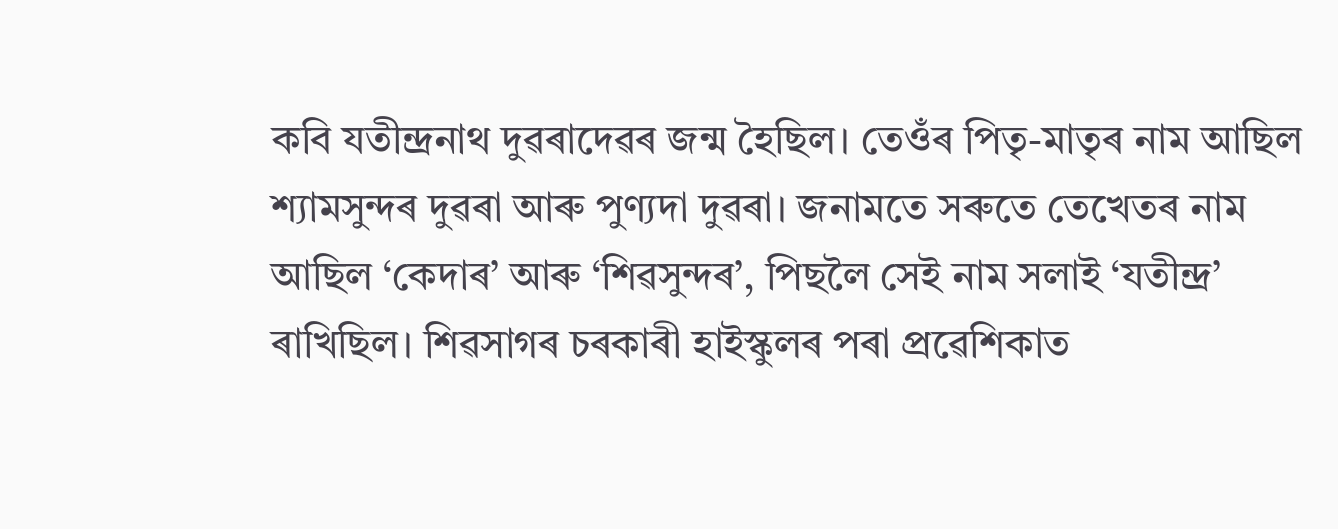কবি যতীন্দ্ৰনাথ দুৱৰাদেৱৰ জন্ম হৈছিল। তেওঁৰ পিতৃ-মাতৃৰ নাম আছিল শ্যামসুন্দৰ দুৱৰা আৰু পুণ্যদা দুৱৰা। জনামতে সৰুতে তেখেতৰ নাম আছিল ‘কেদাৰ’ আৰু ‘শিৱসুন্দৰ’, পিছলৈ সেই নাম সলাই ‘যতীন্দ্ৰ’ ৰাখিছিল। শিৱসাগৰ চৰকাৰী হাইস্কুলৰ পৰা প্ৰৱেশিকাত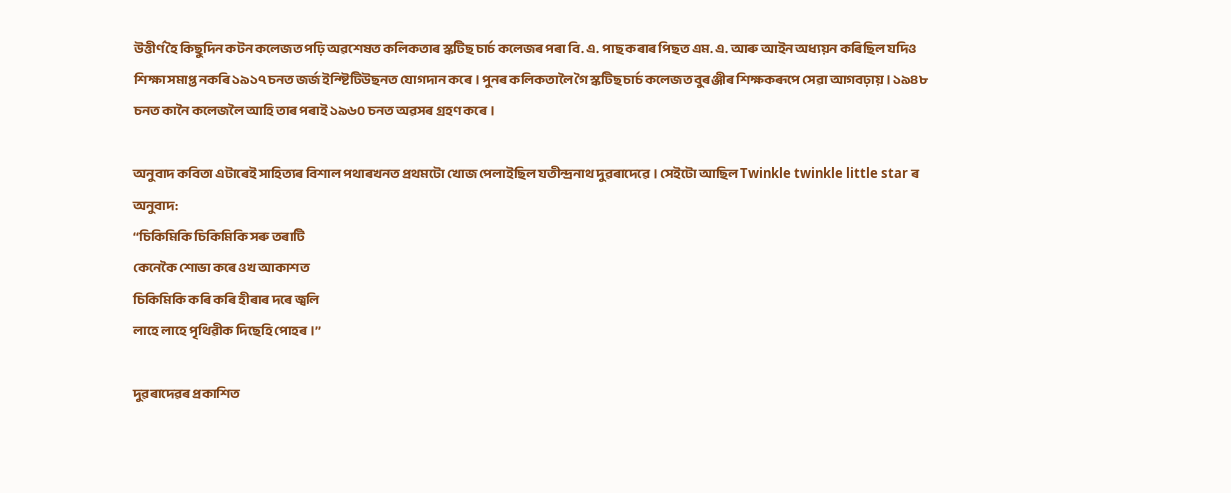উত্তীৰ্ণ হৈ কিছুদিন কটন কলেজত পঢ়ি অৱশেষত কলিকতাৰ স্কটিছ চাৰ্চ কলেজৰ পৰা বি. এ. পাছ কৰাৰ পিছত এম. এ. আৰু আইন অধ্যয়ন কৰিছিল যদিও শিক্ষা সমাপ্ত নকৰি ১৯১৭ চনত জৰ্জ ইন্ষ্টিটিউছনত যোগদান কৰে। পুনৰ কলিকতালৈ গৈ স্কটিছ চাৰ্চ কলেজত বুৰঞ্জীৰ শিক্ষকৰূপে সেৱা আগবঢ়ায়। ১৯৪৮ চনত কানৈ কলেজলৈ আহি তাৰ পৰাই ১৯৬০ চনত অৱসৰ গ্ৰহণ কৰে।

অনুবাদ কবিতা এটাৰেই সাহিত্যৰ বিশাল পথাৰখনত প্ৰথমটো খোজ পেলাইছিল যতীন্দ্ৰনাথ দুৱৰাদেৱে। সেইটো আছিল Twinkle twinkle little star ৰ অনুবাদ:
‘‘চিকিমিকি চিকিমিকি সৰু তৰাটি
কেনেকৈ শোভা কৰে ওখ আকাশত
চিকিমিকি কৰি কৰি হীৰাৰ দৰে জ্বলি
লাহে লাহে পৃথিৱীক দিছেহি পোহৰ।’’

দুৱৰাদেৱৰ প্ৰকাশিত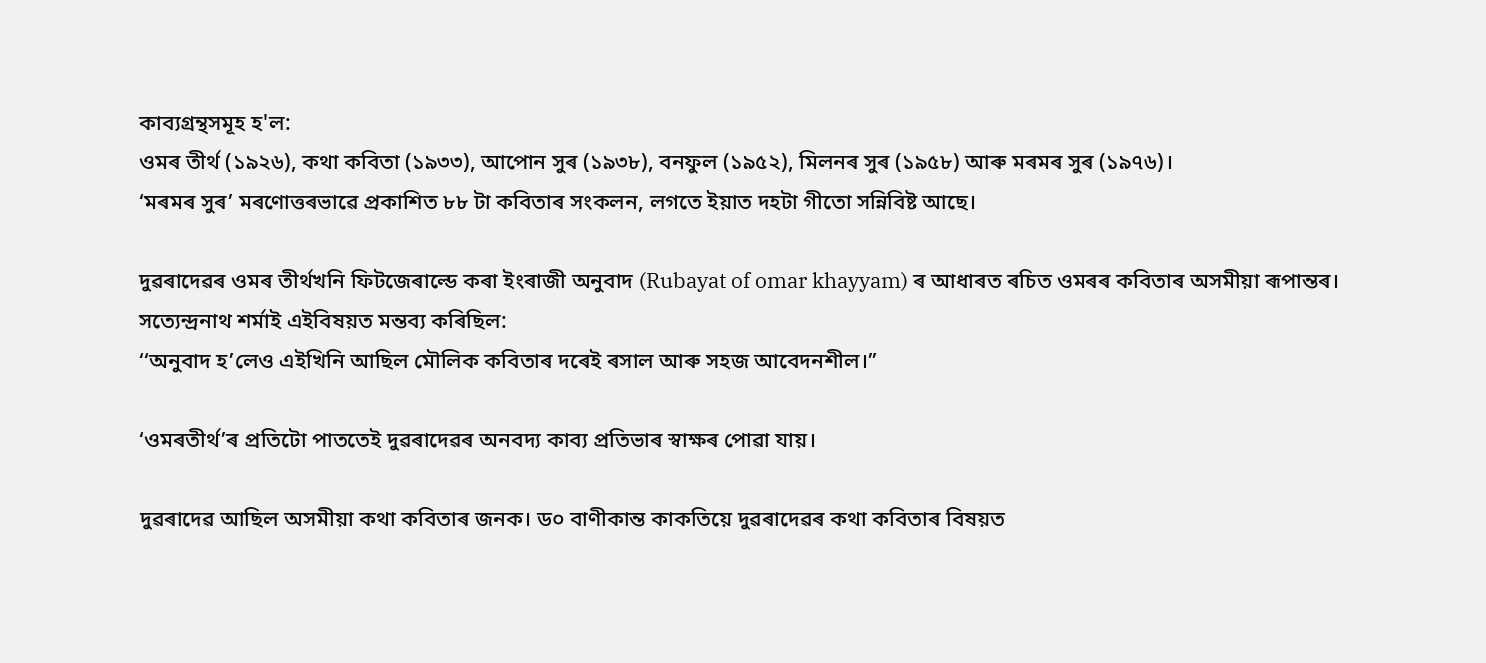কাব্যগ্ৰন্থসমূহ হ'ল:
ওমৰ তীৰ্থ (১৯২৬), কথা কবিতা (১৯৩৩), আপোন সুৰ (১৯৩৮), বনফুল (১৯৫২), মিলনৰ সুৰ (১৯৫৮) আৰু মৰমৰ সুৰ (১৯৭৬)।
‘মৰমৰ সুৰ’ মৰণোত্তৰভাৱে প্ৰকাশিত ৮৮ টা কবিতাৰ সংকলন, লগতে ইয়াত দহটা গীতো সন্নিবিষ্ট আছে।

দুৱৰাদেৱৰ ওমৰ তীৰ্থখনি ফিটজেৰাল্ডে কৰা ইংৰাজী অনুবাদ (Rubayat of omar khayyam) ৰ আধাৰত ৰচিত ওমৰৰ কবিতাৰ অসমীয়া ৰূপান্তৰ। সত্যেন্দ্ৰনাথ শৰ্মাই এইবিষয়ত মন্তব্য কৰিছিল:
‘‘অনুবাদ হ’লেও এইখিনি আছিল মৌলিক কবিতাৰ দৰেই ৰসাল আৰু সহজ আবেদনশীল।’’

‘ওমৰতীৰ্থ’ৰ প্ৰতিটো পাততেই দুৱৰাদেৱৰ অনবদ্য কাব্য প্ৰতিভাৰ স্বাক্ষৰ পোৱা যায়।

দুৱৰাদেৱ আছিল অসমীয়া কথা কবিতাৰ জনক। ড০ বাণীকান্ত কাকতিয়ে দুৱৰাদেৱৰ কথা কবিতাৰ বিষয়ত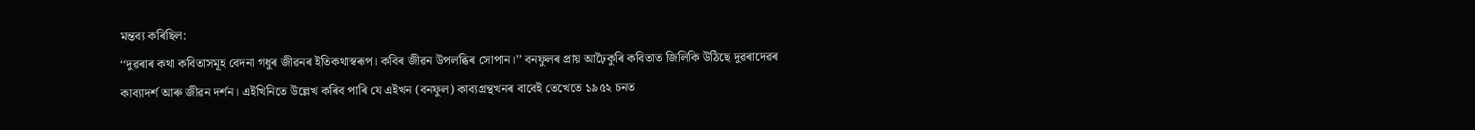মন্তব্য কৰিছিল:
‘‘দুৱৰাৰ কথা কবিতাসমূহ বেদনা গধুৰ জীৱনৰ ইতিকথাস্বৰূপ। কবিৰ জীৱন উপলব্ধিৰ সোপান।’’ বনফুলৰ প্ৰায় আঢ়ৈকুৰি কবিতাত জিলিকি উঠিছে দুৱৰাদেৱৰ কাব্যাদৰ্শ আৰু জীৱন দৰ্শন। এইখিনিতে উল্লেখ কৰিব পাৰি যে এইখন (বনফুল) কাব্যগ্ৰন্থখনৰ বাবেই তেখেতে ১৯৫২ চনত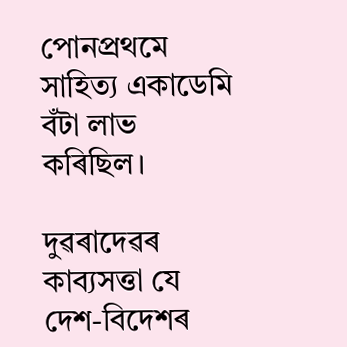পোনপ্ৰথমে সাহিত্য একাডেমি বঁটা লাভ কৰিছিল।

দুৱৰাদেৱৰ কাব্যসত্তা যে দেশ-বিদেশৰ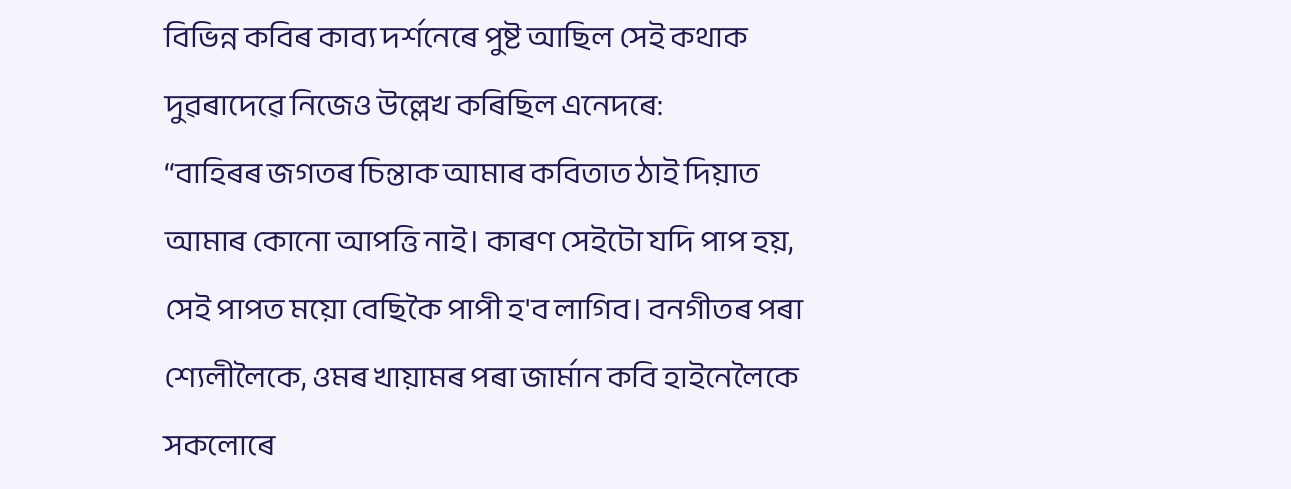বিভিন্ন কবিৰ কাব্য দৰ্শনেৰে পুষ্ট আছিল সেই কথাক দুৱৰাদেৱে নিজেও উল্লেখ কৰিছিল এনেদৰে:
“বাহিৰৰ জগতৰ চিন্তাক আমাৰ কবিতাত ঠাই দিয়াত আমাৰ কোনো আপত্তি নাই। কাৰণ সেইটো যদি পাপ হয়, সেই পাপত ময়ো বেছিকৈ পাপী হ'ব লাগিব। বনগীতৰ পৰা শ্যেলীলৈকে, ওমৰ খায়ামৰ পৰা জাৰ্মান কবি হাইনেলৈকে সকলোৰে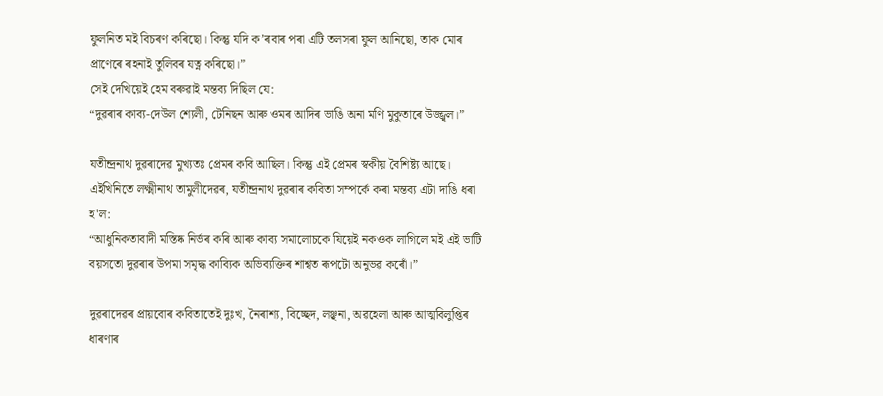ফুলনিত মই বিচৰণ কৰিছো। কিন্তু যদি ক’ৰবাৰ পৰা এটি তলসৰা ফুল আনিছো, তাক মোৰ প্ৰাণেৰে ৰহনাই তুলিবৰ যত্ন কৰিছো।”
সেই দেখিয়েই হেম বৰুৱাই মন্তব্য দিছিল যে:
“দুৱৰাৰ কাব্য-দেউল শ্যেলী, টেনিছন আৰু ওমৰ আদিৰ ভাঙি অনা মণি মুকুতাৰে উজ্জ্বল।”

যতীন্দ্ৰনাথ দুৱৰাদেৱ মুখ্যতঃ প্ৰেমৰ কবি আছিল। কিন্তু এই প্ৰেমৰ স্বকীয় বৈশিষ্ট্য আছে।
এইখিনিতে লক্ষ্মীনাথ তামুলীদেৱৰ, যতীন্দ্ৰনাথ দুৱৰাৰ কবিতা সম্পৰ্কে কৰা মন্তব্য এটা দাঙি ধৰা হ'ল:
“আধুনিকতাবাদী মস্তিষ্ক নিৰ্ভৰ কৰি আৰু কাব্য সমালোচকে যিয়েই নকওক লাগিলে মই এই ভাটি বয়সতো দুৱৰাৰ উপমা সমৃদ্ধ কাব্যিক অভিব্যক্তিৰ শাশ্বত ৰূপটো অনুভৱ কৰোঁ।”

দুৱৰাদেৱৰ প্ৰায়বোৰ কবিতাতেই দুঃখ, নৈৰাশ্য, বিচ্ছেদ, লঞ্ছনা, অৱহেলা আৰু আত্মবিলুপ্তিৰ ধাৰণাৰ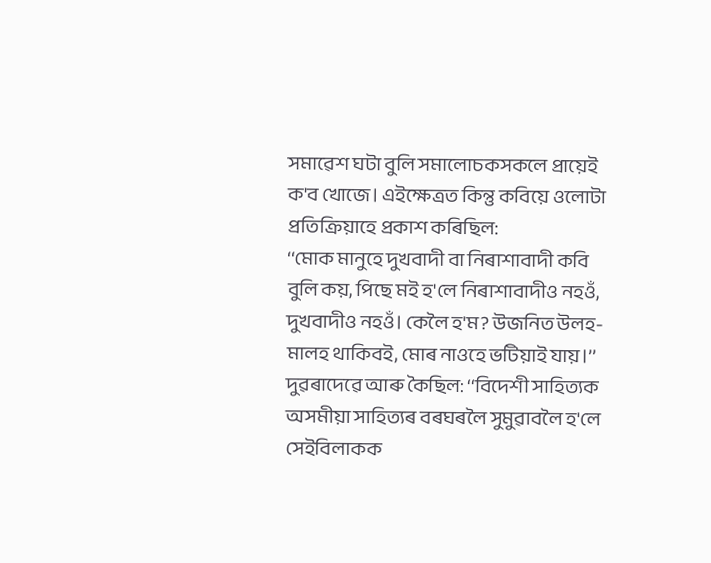সমাৱেশ ঘটা বুলি সমালোচকসকলে প্ৰায়েই ক'ব খোজে। এইক্ষেত্ৰত কিন্তু কবিয়ে ওলোটা প্ৰতিক্ৰিয়াহে প্ৰকাশ কৰিছিল:
‘‘মোক মানুহে দুখবাদী বা নিৰাশাবাদী কবি বুলি কয়, পিছে মই হ'লে নিৰাশাবাদীও নহওঁ, দুখবাদীও নহওঁ। কেলৈ হ'ম? উজনিত উলহ-মালহ থাকিবই, মোৰ নাওহে ভটিয়াই যায়।’’ দুৱৰাদেৱে আৰু কৈছিল: ‘‘বিদেশী সাহিত্যক অসমীয়া সাহিত্যৰ বৰঘৰলৈ সুমুৱাবলৈ হ'লে সেইবিলাকক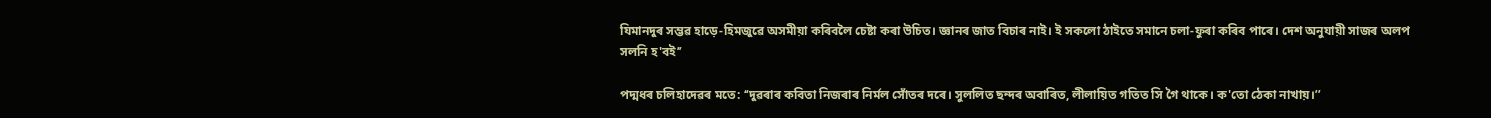যিমানদুৰ সম্ভৱ হাড়ে-হিমজুৱে অসমীয়া কৰিবলৈ চেষ্টা কৰা উচিত। জ্ঞানৰ জাত বিচাৰ নাই। ই সকলো ঠাইতে সমানে চলা-ফুৰা কৰিব পাৰে। দেশ অনুযায়ী সাজৰ অলপ সলনি হ'বই’’

পদ্মধৰ চলিহাদেৱৰ মতে: ‘‘দুৱৰাৰ কবিতা নিজৰাৰ নিৰ্মল সোঁতৰ দৰে। সুললিত ছন্দৰ অবাৰিত, লীলায়িত গতিত সি গৈ থাকে। ক'তো ঠেকা নাখায়।’’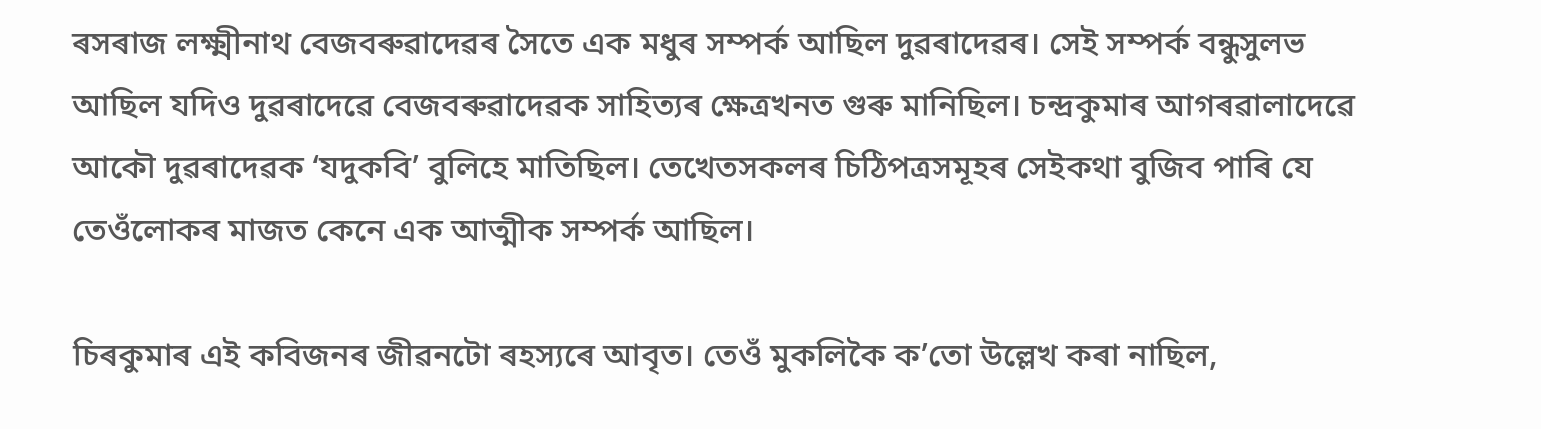ৰসৰাজ লক্ষ্মীনাথ বেজবৰুৱাদেৱৰ সৈতে এক মধুৰ সম্পৰ্ক আছিল দুৱৰাদেৱৰ। সেই সম্পৰ্ক বন্ধুসুলভ আছিল যদিও দুৱৰাদেৱে বেজবৰুৱাদেৱক সাহিত্যৰ ক্ষেত্ৰখনত গুৰু মানিছিল। চন্দ্ৰকুমাৰ আগৰৱালাদেৱে আকৌ দুৱৰাদেৱক ‘যদুকবি’ বুলিহে মাতিছিল। তেখেতসকলৰ চিঠিপত্ৰসমূহৰ সেইকথা বুজিব পাৰি যে তেওঁলোকৰ মাজত কেনে এক আত্মীক সম্পৰ্ক আছিল।

চিৰকুমাৰ এই কবিজনৰ জীৱনটো ৰহস্যৰে আবৃত। তেওঁ মুকলিকৈ ক’তো উল্লেখ কৰা নাছিল,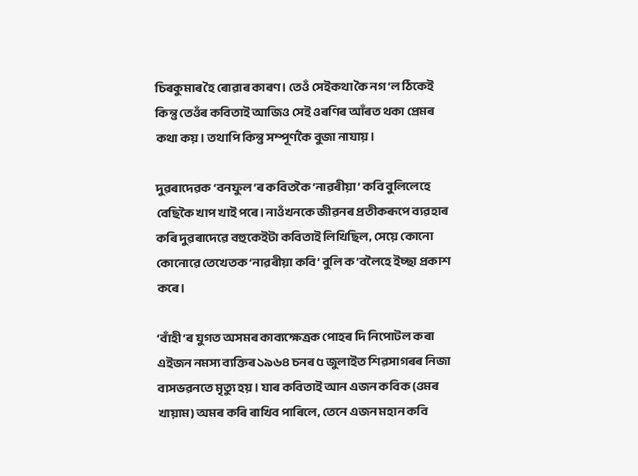চিৰকুমাৰ হৈ ৰোৱাৰ কাৰণ। তেওঁ সেইকথা কৈ নগ’ল ঠিকেই কিন্তু তেওঁৰ কবিতাই আজিও সেই ওৰণিৰ আঁৰত থকা প্ৰেমৰ কথা কয়। তথাপি কিন্তু সম্পূৰ্ণকৈ বুজা নাযায়।

দুৱৰাদেৱক ‘বনফুল’ৰ কবিতকৈ ‘নাৱৰীয়া’ কবি বুলিলেহে বেছিকৈ খাপ খাই পৰে। নাওঁখনকে জীৱনৰ প্ৰতীকৰূপে ব্যৱহাৰ কৰি দুৱৰাদেৱে বহুকেইটা কবিতাই লিখিছিল, সেয়ে কোনো কোনোৱে তেখেতক ‘নাৱৰীয়া কবি’ বুলি ক’বলৈহে ইচ্ছা প্ৰকাশ কৰে।

‘বাঁহী’ৰ যুগত অসমৰ কাব্যক্ষেত্ৰক পোহৰ দি নিপোটল কৰা এইজন নমস্য ব্যক্তিৰ ১৯৬৪ চনৰ ৫ জুলাইত শিৱসাগৰৰ নিজা বাসভৱনতে মৃত্যু হয়। যাৰ কবিতাই আন এজন কবিক (ওমৰ খায়াম) অমৰ কৰি ৰাখিব পাৰিলে, তেনে এজন মহান কবি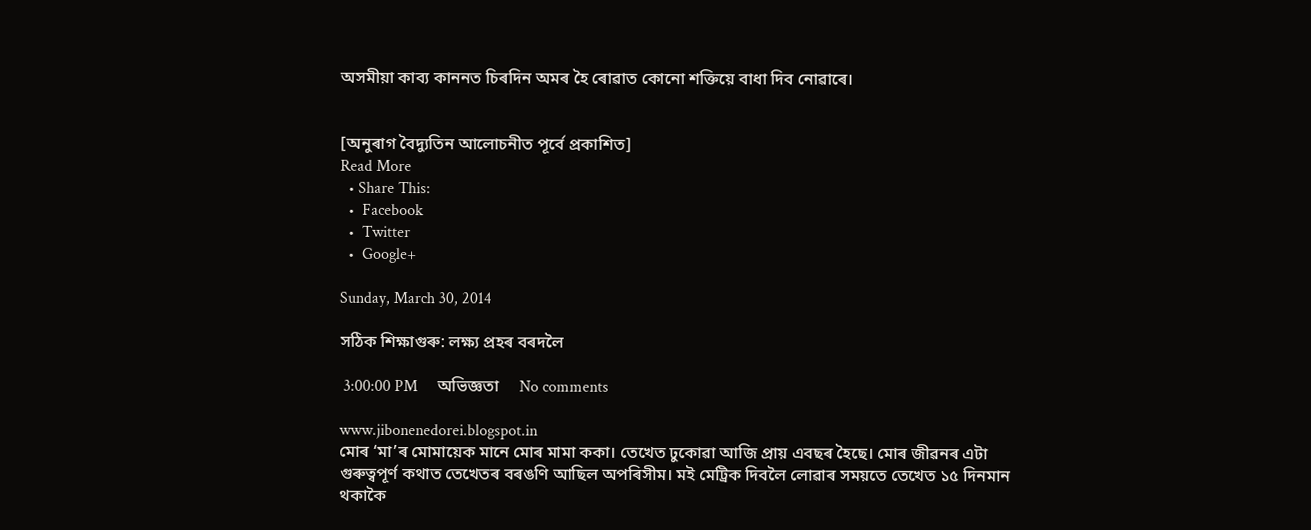অসমীয়া কাব্য কাননত চিৰদিন অমৰ হৈ ৰোৱাত কোনো শক্তিয়ে বাধা দিব নোৱাৰে।


[অনুৰাগ বৈদ্যুতিন আলোচনীত পূৰ্বে প্রকাশিত]
Read More
  • Share This:
  •  Facebook
  •  Twitter
  •  Google+

Sunday, March 30, 2014

সঠিক শিক্ষাগুৰু: লক্ষ্য প্রহৰ বৰদলৈ

 3:00:00 PM     অভিজ্ঞতা     No comments

www.jibonenedorei.blogspot.in
মোৰ ‘মা’ৰ মোমায়েক মানে মোৰ মামা ককা। তেখেত ঢুকোৱা আজি প্ৰায় এবছৰ হৈছে। মোৰ জীৱনৰ এটা গুৰুত্বপূৰ্ণ কথাত তেখেতৰ বৰঙণি আছিল অপৰিসীম। মই মেট্ৰিক দিবলৈ লোৱাৰ সময়তে তেখেত ১৫ দিনমান থকাকৈ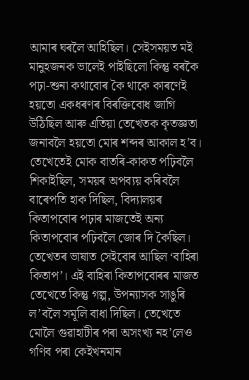আমাৰ ঘৰলৈ আহিছিল। সেইসময়ত মই মানুহজনক ভালেই পাইছিলো কিন্তু বৰকৈ পঢ়া-শুনা কথাবোৰ কৈ থাকে কাৰণেই হয়তো একধৰণৰ বিৰক্তিবোধ জাগি উঠিছিল আৰু এতিয়া তেখেতক কৃতজ্ঞতা জনাবলৈ হয়তো মোৰ শব্দৰ আকাল হ’ব। তেখেতেই মোক বাতৰি-কাকত পঢ়িবলৈ শিকাইছিল, সময়ৰ অপব্যয় কৰিবলৈ বাৰেপতি হাক দিছিল, বিদ্যালয়ৰ কিতাপবোৰ পঢ়াৰ মাজতেই অন্য কিতাপবোৰ পঢ়িবলৈ জোৰ দি কৈছিল। তেখেতৰ ভাষাত সেইবোৰ আছিল ‘বাহিৰা কিতাপ’। এই বাহিৰা কিতাপবোৰৰ মাজত তেখেতে কিন্তু গল্প, উপন্যাসক সাঙুৰি ল’বলৈ সমূলি বাধা দিছিল। তেখেতে মোলৈ গুৱাহাটীৰ পৰা অসংখ্য নহ’লেও গণিব পৰা কেইখনমান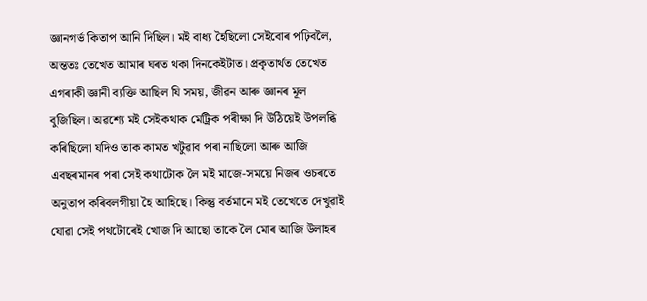জ্ঞানগৰ্ভ কিতাপ আনি দিছিল। মই বাধ্য হৈছিলো সেইবোৰ পঢ়িবলৈ, অন্ততঃ তেখেত আমাৰ ঘৰত থকা দিনকেইটাত। প্ৰকৃতাৰ্থত তেখেত এগৰাকী জ্ঞানী ব্যক্তি আছিল যি সময়, জীৱন আৰু জ্ঞানৰ মূল বুজিছিল। অৱশ্যে মই সেইকথাক মেট্ৰিক পৰীক্ষা দি উঠিয়েই উপলব্ধি কৰিছিলো যদিও তাক কামত খটুৱাব পৰা নাছিলো আৰু আজি এবছৰমানৰ পৰা সেই কথাটোক লৈ মই মাজে-সময়ে নিজৰ ওচৰতে অনুতাপ কৰিবলগীয়া হৈ আহিছে। কিন্তু বৰ্তমানে মই তেখেতে দেখুৱাই যোৱা সেই পথটোৰেই খোজ দি আছো তাকে লৈ মোৰ আজি উলাহৰ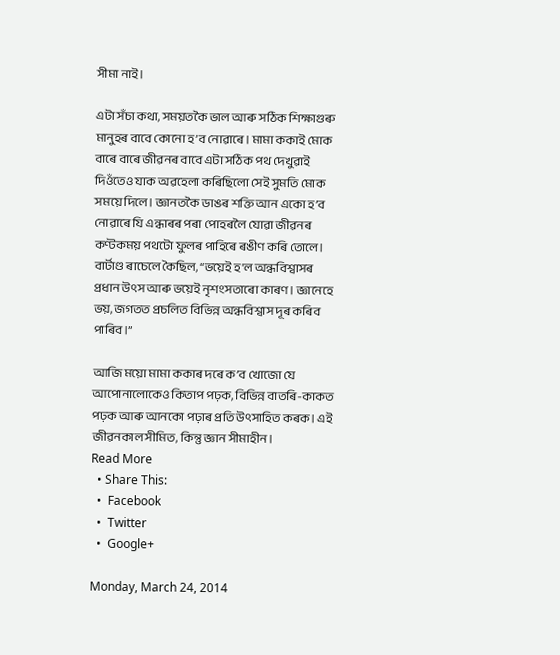সীমা নাই।

এটা সঁচা কথা, সময়তকৈ ভাল আৰু সঠিক শিক্ষাগুৰু মানুহৰ বাবে কোনো হ’ব নোৱাৰে। মামা ককাই মোক বাৰে বাৰে জীৱনৰ বাবে এটা সঠিক পথ দেখুৱাই দিওঁতেও যাক অৱহেলা কৰিছিলো সেই সুমতি মোক সময়ে দিলে। জ্ঞানতকৈ ডাঙৰ শক্তি আন একো হ’ব নোৱাৰে যি এন্ধাৰৰ পৰা পোহৰলৈ যোৱা জীৱনৰ কণ্টকময় পথটো ফুলৰ পাহিৰে ৰঙীণ কৰি তোলে। বাৰ্টাণ্ড ৰাচেলে কৈছিল, “ভয়েই হ'ল অন্ধবিশ্বাসৰ প্ৰধান উৎস আৰু ভয়েই নৃশংসতাৰো কাৰণ। জ্ঞানেহে ভয়, জগতত প্ৰচলিত বিভিন্ন অন্ধবিশ্বাস দূৰ কৰিব পাৰিব।”

আজি ময়ো মামা ককাৰ দৰে ক’ব খোজো যে আপোনালোকেও কিতাপ পঢ়ক, বিভিন্ন বাতৰি-কাকত পঢ়ক আৰু আনকো পঢ়াৰ প্ৰতি উৎসাহিত কৰক। এই জীৱনকাল সীমিত, কিন্তু জ্ঞান সীমাহীন।
Read More
  • Share This:
  •  Facebook
  •  Twitter
  •  Google+

Monday, March 24, 2014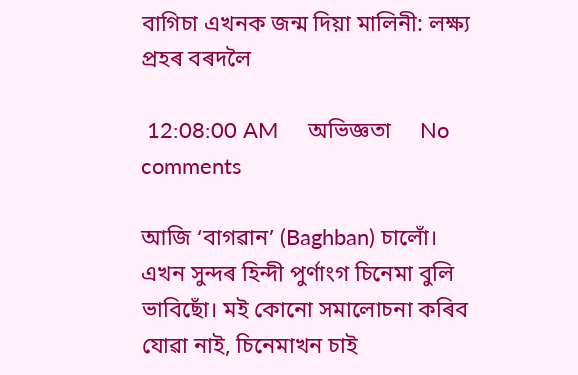বাগিচা এখনক জন্ম দিয়া মালিনী: লক্ষ্য প্রহৰ বৰদলৈ

 12:08:00 AM     অভিজ্ঞতা     No comments

আজি ‘বাগৱান’ (Baghban) চালোঁ। এখন সুন্দৰ হিন্দী পুৰ্ণাংগ চিনেমা বুলি ভাবিছোঁ। মই কোনো সমালোচনা কৰিব যোৱা নাই, চিনেমাখন চাই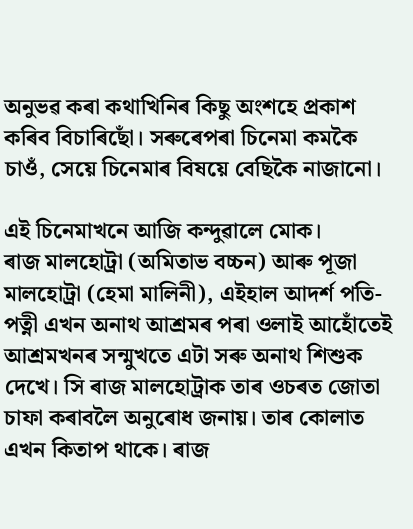অনুভৱ কৰা কথাখিনিৰ কিছু অংশহে প্রকাশ কৰিব বিচাৰিছোঁ। সৰুৰেপৰা চিনেমা কমকৈ চাওঁ, সেয়ে চিনেমাৰ বিষয়ে বেছিকৈ নাজানো।

এই চিনেমাখনে আজি কন্দুৱালে মোক।
ৰাজ মালহোট্রা (অমিতাভ বচ্চন) আৰু পূজা মালহোট্রা (হেমা মালিনী), এইহাল আদৰ্শ পতি-পত্নী এখন অনাথ আশ্রমৰ পৰা ওলাই আহোঁতেই আশ্রমখনৰ সন্মুখতে এটা সৰু অনাথ শিশুক দেখে। সি ৰাজ মালহোট্রাক তাৰ ওচৰত জোতা চাফা কৰাবলৈ অনুৰোধ জনায়। তাৰ কোলাত এখন কিতাপ থাকে। ৰাজ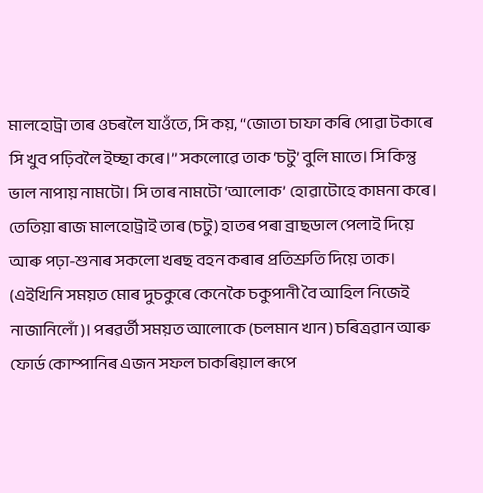মালহোট্রা তাৰ ওচৰলৈ যাওঁতে, সি কয়, ‘‘জোতা চাফা কৰি পোৱা টকাৰে সি খুব পঢ়িবলৈ ইচ্ছা কৰে।’’ সকলোৱে তাক ‘চটু’ বুলি মাতে। সি কিন্তু ভাল নাপায় নামটো। সি তাৰ নামটো ‘আলোক’ হোৱাটোহে কামনা কৰে। তেতিয়া ৰাজ মালহোট্রাই তাৰ (চটু) হাতৰ পৰা ব্রাছডাল পেলাই দিয়ে আৰু পঢ়া-শুনাৰ সকলো খৰছ বহন কৰাৰ প্রতিশ্রুতি দিয়ে তাক। (এইখিনি সময়ত মোৰ দুচকুৰে কেনেকৈ চকুপানী বৈ আহিল নিজেই নাজানিলোঁ)। পৰৱৰ্তী সময়ত আলোকে (চলমান খান) চৰিত্রৱান আৰু ফোৰ্ড কোম্পানিৰ এজন সফল চাকৰিয়াল ৰূপে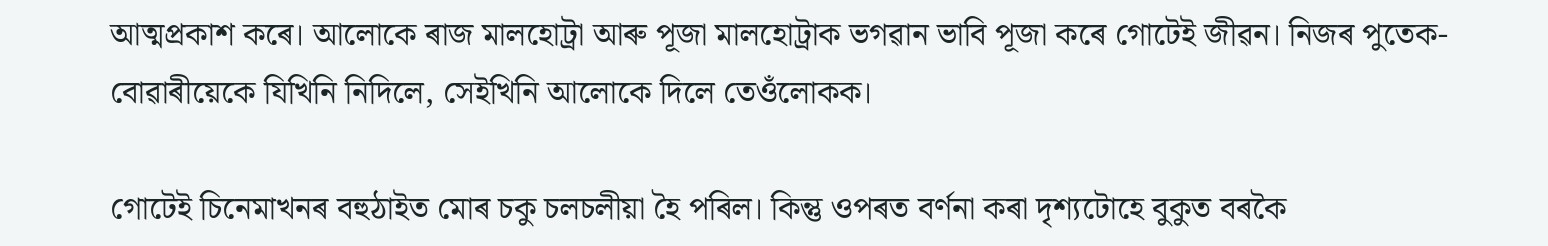আত্মপ্রকাশ কৰে। আলোকে ৰাজ মালহোট্রা আৰু পূজা মালহোট্রাক ভগৱান ভাবি পূজা কৰে গোটেই জীৱন। নিজৰ পুতেক-বোৱাৰীয়েকে যিখিনি নিদিলে, সেইখিনি আলোকে দিলে তেওঁলোকক।

গোটেই চিনেমাখনৰ বহুঠাইত মোৰ চকু চলচলীয়া হৈ পৰিল। কিন্তু ওপৰত বৰ্ণনা কৰা দৃশ্যটোহে বুকুত বৰকৈ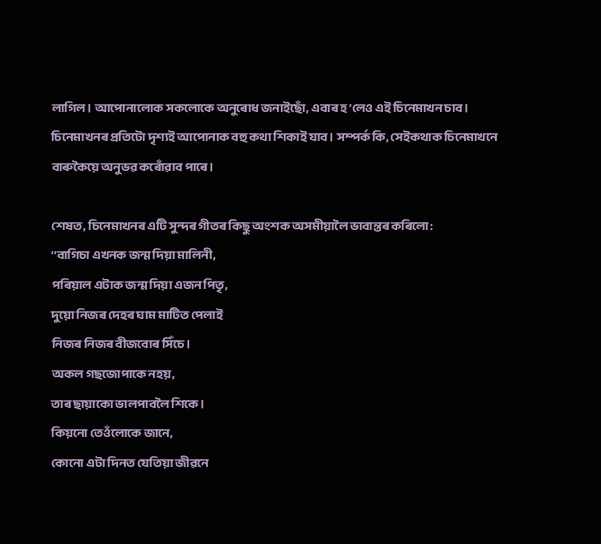লাগিল। আপোনালোক সকলোকে অনুৰোধ জনাইছোঁ, এবাৰ হ’লেও এই চিনেমাখন চাব। চিনেমাখনৰ প্রতিটো দৃশ্যই আপোনাক বহু কথা শিকাই যাব। সম্পৰ্ক কি, সেইকথাক চিনেমাখনে বাৰুকৈয়ে অনুভৱ কৰোঁৱাব পাৰে।

শেষত, চিনেমাখনৰ এটি সুন্দৰ গীতৰ কিছু অংশক অসমীয়ালৈ ভাবান্তৰ কৰিলো:
‘‘বাগিচা এখনক জন্ম দিয়া মালিনী,
পৰিয়াল এটাক জন্ম দিয়া এজন পিতৃ,
দুয়ো নিজৰ দেহৰ ঘাম মাটিত পেলাই
নিজৰ নিজৰ বীজবোৰ সিঁচে।
অকল গছজোপাকে নহয়,
তাৰ ছায়াকো ভালপাবলৈ শিকে।
কিয়নো তেওঁলোকে জানে,
কোনো এটা দিনত যেতিয়া জীৱনে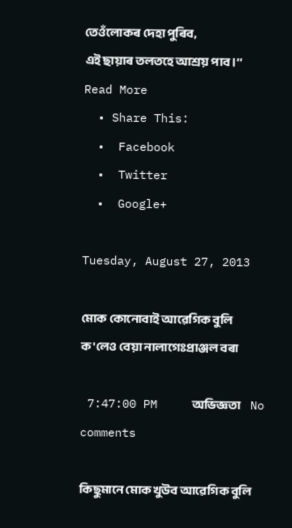তেওঁলোকৰ দেহা পুৰিব,
এই ছায়াৰ তলতহে আশ্রয় পাব।’’
Read More
  • Share This:
  •  Facebook
  •  Twitter
  •  Google+

Tuesday, August 27, 2013

মোক কোনোবাই আৱেগিক বুলি ক'লেও বেয়া নালাগেঃপ্রাঞ্জল বৰা

 7:47:00 PM     অভিজ্ঞতা     No comments

কিছুমানে মোক খুউব আৱেগিক বুলি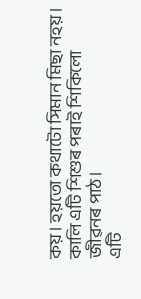কয়। হয়তো কথাটো সিমান মিছা নহয়। কালি এটি শিশুৰ পৰাই শিকিলো জীৱনৰ পাঠ।
এটি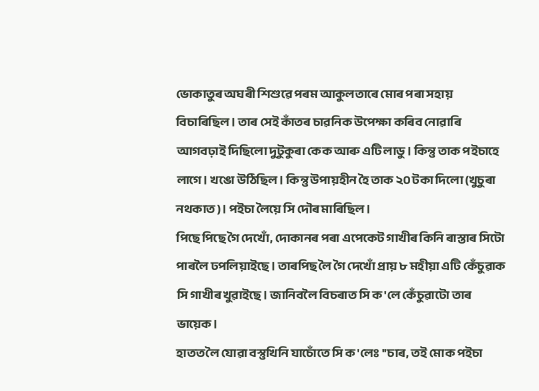ভোকাতুৰ অঘৰী শিশুৱে পৰম আকুলতাৰে মোৰ পৰা সহায় বিচাৰিছিল। তাৰ সেই কাঁতৰ চাৱনিক উপেক্ষা কৰিব নোৱাৰি আগবঢ়াই দিছিলো দুটুকুৰা কেক আৰু এটি লাডু। কিন্তু তাক পইচাহে লাগে। খঙো উঠিছিল। কিন্তু উপায়হীন হৈ তাক ২০ টকা দিলো (খুচুৰা নথকাত)। পইচা লৈয়ে সি দৌৰ মাৰিছিল।
পিছে পিছে গৈ দেখোঁ, দোকানৰ পৰা এপেকেট গাখীৰ কিনি ৰাস্তাৰ সিটো পাৰলৈ ঢপলিয়াইছে। তাৰপিছ লৈ গৈ দেখোঁ প্ৰায় ৮ মহীয়া এটি কেঁচুৱাক সি গাখীৰ খুৱাইছে। জানিবলৈ বিচৰাত সি ক'লে কেঁচুৱাটো তাৰ ভায়েক।
হাতত লৈ যোৱা বস্তুখিনি যাচোঁতে সি ক'লেঃ ''চাৰ, তই মোক পইচা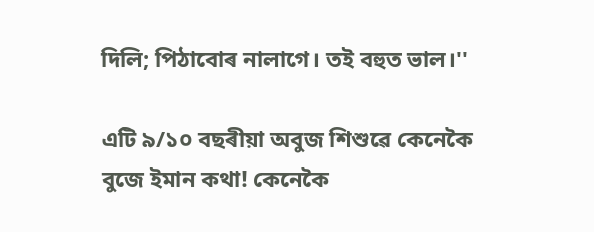দিলি; পিঠাবোৰ নালাগে। তই বহুত ভাল।''

এটি ৯/১০ বছৰীয়া অবুজ শিশুৱে কেনেকৈ বুজে ইমান কথা! কেনেকৈ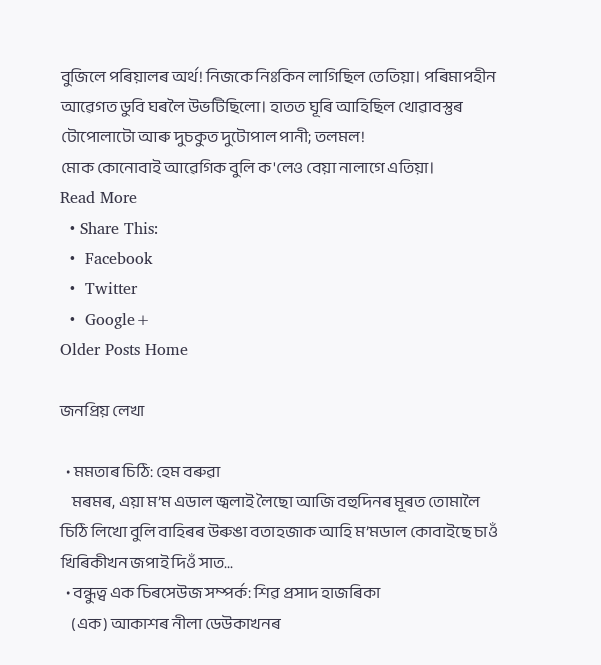বুজিলে পৰিয়ালৰ অৰ্থ! নিজকে নিঃকিন লাগিছিল তেতিয়া। পৰিমাপহীন আৱেগত ডুবি ঘৰলৈ উভটিছিলো। হাতত ঘূৰি আহিছিল খোৱাবস্তুৰ টোপোলাটো আৰু দুচকুত দুটোপাল পানী; তলমল!
মোক কোনোবাই আৱেগিক বুলি ক'লেও বেয়া নালাগে এতিয়া।
Read More
  • Share This:
  •  Facebook
  •  Twitter
  •  Google+
Older Posts Home

জনপ্ৰিয় লেখা

  • মমতাৰ চিঠি: হেম বৰুৱা
    মৰমৰ, এয়া ম’ম এডাল জ্বলাই লৈছো আজি বহুদিনৰ মূৰত তোমালৈ চিঠি লিখো বুলি বাহিৰৰ উৰুঙা বতাহজাক আহি ম’মডাল কোবাইছে চাওঁ খিৰিকীখন জপাই দিওঁ সাত...
  • বন্ধুত্ব এক চিৰসেউজ সম্পৰ্ক: শিৱ প্ৰসাদ হাজৰিকা
    (এক) আকাশৰ নীলা ডেউকাখনৰ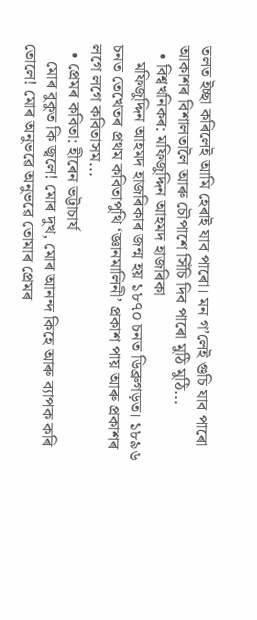তলত ইচ্ছা কৰিলেই আমি হেৰাই যাব পাৰো। মন গ’লেই গুচি যাব পাৰো আকাশৰ বিশালতালৈ আৰু চৌপাশে সিঁচি দিব পাৰো মুঠি মুঠি...
  • বিশ্বখনিকৰ: মফিজুদ্দিন আহমদ হাজৰিকা
    মফিজুদ্দিন আহমদ হাজৰিকাৰ জন্ম হয় ১৮৭০ চনত ডিব্রুগড়ত। ১৮৯৬ চনত তেখেতৰ প্রথম কবিতাপুথি ‘জ্ঞানমালিনী’ প্রকাশ পায় আৰু প্রকাশৰ লগে লগে কবিতাসম...
  • প্ৰেমৰ কবিতা: হীৰেন ভট্টাচাৰ্য
    মোৰ বুকুত কি জ্বলে! মোৰ দুখ, মোৰ আনন্দ কিহে আৰু ব্যাপক কৰি তোলে! মোৰ অনুভৱে অনুভৱে তোমাৰ প্ৰেমৰ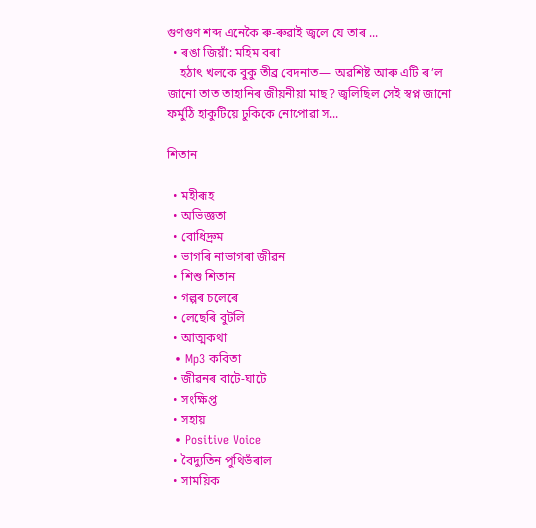গুণগুণ শব্দ এনেকৈ ৰু-ৰুৱাই জ্বলে যে তাৰ ...
  • ৰঙা জিয়াঁ: মহিম বৰা
    হঠাৎ খলকে বুকু তীব্ৰ বেদনাত— অৱশিষ্ট আৰু এটি ৰ’ল জানো তাত তাহানিৰ জীয়নীয়া মাছ? জ্বলিছিল সেই স্বপ্ন জানো ফৰ্মুঠি হাকুটিয়ে ঢুকিকে নোপোৱা স...

শিতান

  • মহীৰূহ
  • অভিজ্ঞতা
  • বোধিদ্রুম
  • ভাগৰি নাভাগৰা জীৱন
  • শিশু শিতান
  • গল্পৰ চলেৰে
  • লেছেৰি বুটলি
  • আত্মকথা
  • Mp3 কবিতা
  • জীৱনৰ বাটে-ঘাটে
  • সংক্ষিপ্ত
  • সহায়
  • Positive Voice
  • বৈদ্যুতিন পুথিভঁৰাল
  • সাময়িক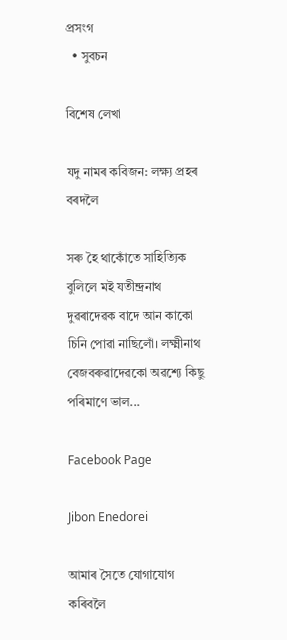প্ৰসংগ
  • সুবচন

বিশেষ লেখা

যদু নামৰ কবিজন: লক্ষ্য প্ৰহৰ বৰদলৈ

সৰু হৈ থাকোঁতে সাহিত্যিক বুলিলে মই যতীন্দ্ৰনাথ দুৱৰাদেৱক বাদে আন কাকো চিনি পোৱা নাছিলোঁ। লক্ষ্মীনাথ বেজবৰুৱাদেৱকো অৱশ্যে কিছু পৰিমাণে ভাল...

Facebook Page

Jibon Enedorei

আমাৰ সৈতে যোগাযোগ কৰিবলৈ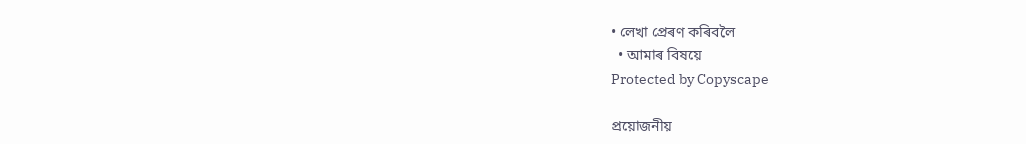• লেখা প্ৰেৰণ কৰিবলৈ
  • আমাৰ বিষয়ে
Protected by Copyscape

প্ৰয়োজনীয়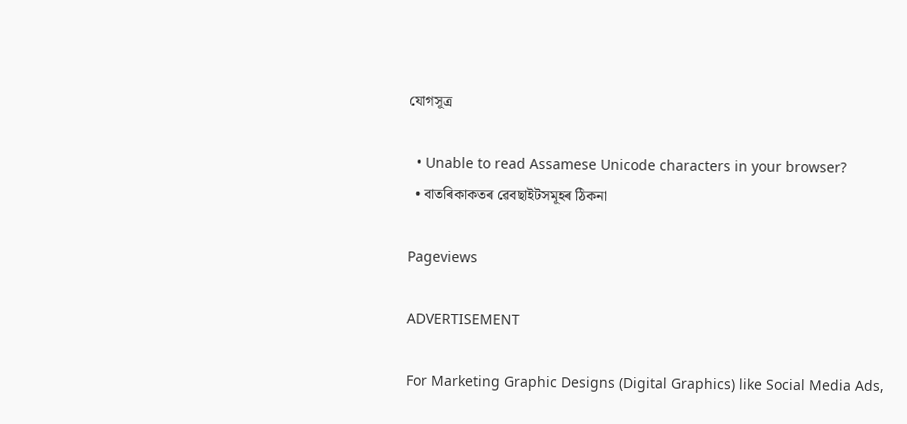যোগসূত্ৰ

  • Unable to read Assamese Unicode characters in your browser?
  • বাতৰিকাকতৰ ৱেবছাইটসমূহৰ ঠিকনা

Pageviews

ADVERTISEMENT

For Marketing Graphic Designs (Digital Graphics) like Social Media Ads,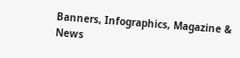Banners, Infographics, Magazine & News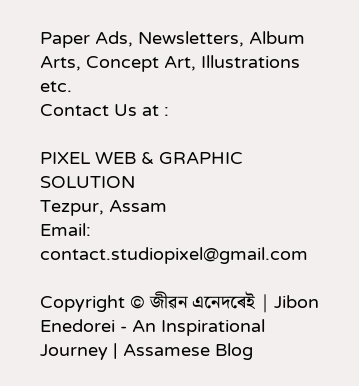Paper Ads, Newsletters, Album Arts, Concept Art, Illustrations etc.
Contact Us at :

PIXEL WEB & GRAPHIC SOLUTION
Tezpur, Assam
Email: contact.studiopixel@gmail.com

Copyright © জীৱন এনেদৰেই | Jibon Enedorei - An Inspirational Journey | Assamese Blog